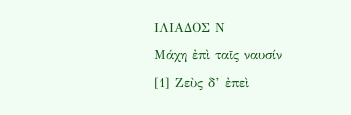ΙΛΙΑΔΟΣ Ν
Μάχη ἐπὶ ταῖς ναυσίν
[1] Ζεὺς δ’ ἐπεὶ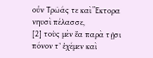οὖν Τρῶάς τε καὶ Ἕκτορα νηυσὶ πέλασσε,
[2] τοὺς μὲν ἔα παρὰ τῇσι πόνον τ’ ἐχέμεν καὶ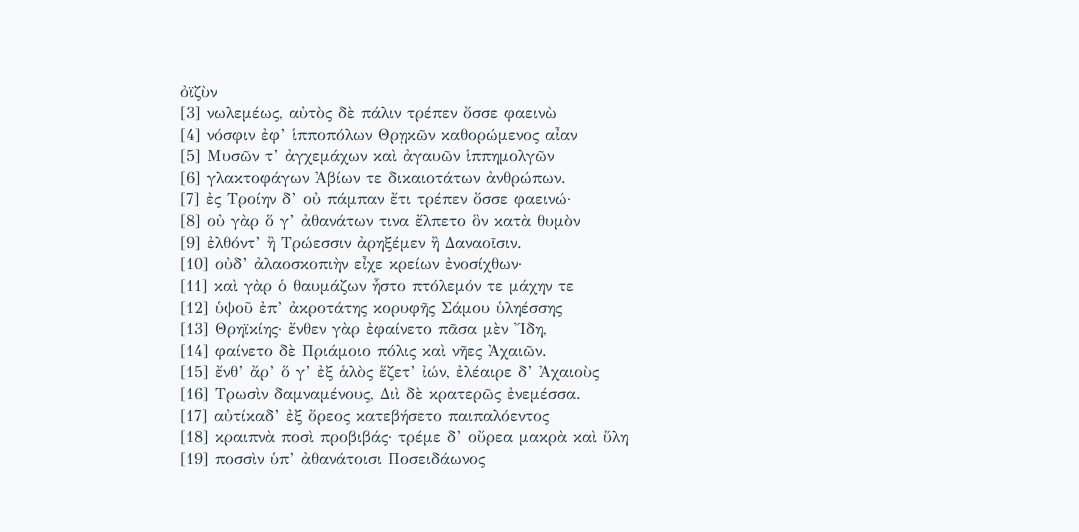ὀϊζὺν
[3] νωλεμέως, αὐτὸς δὲ πάλιν τρέπεν ὄσσε φαεινὼ
[4] νόσφιν ἐφ’ ἱπποπόλων Θρῃκῶν καθορώμενος αἶαν
[5] Μυσῶν τ’ ἀγχεμάχων καὶ ἀγαυῶν ἱππημολγῶν
[6] γλακτοφάγων Ἀβίων τε δικαιοτάτων ἀνθρώπων.
[7] ἐς Τροίην δ’ οὐ πάμπαν ἔτι τρέπεν ὄσσε φαεινώ·
[8] οὐ γὰρ ὅ γ’ ἀθανάτων τινα ἔλπετο ὃν κατὰ θυμὸν
[9] ἐλθόντ’ ἢ Τρώεσσιν ἀρηξέμεν ἢ Δαναοῖσιν.
[10] οὐδ’ ἀλαοσκοπιὴν εἶχε κρείων ἐνοσίχθων·
[11] καὶ γὰρ ὁ θαυμάζων ἧστο πτόλεμόν τε μάχην τε
[12] ὑψοῦ ἐπ’ ἀκροτάτης κορυφῆς Σάμου ὑληέσσης
[13] Θρηϊκίης· ἔνθεν γὰρ ἐφαίνετο πᾶσα μὲν Ἴδη,
[14] φαίνετο δὲ Πριάμοιο πόλις καὶ νῆες Ἀχαιῶν.
[15] ἔνθ’ ἄρ’ ὅ γ’ ἐξ ἁλὸς ἕζετ’ ἰών, ἐλέαιρε δ’ Ἀχαιοὺς
[16] Τρωσὶν δαμναμένους, Διὶ δὲ κρατερῶς ἐνεμέσσα.
[17] αὐτίκαδ’ ἐξ ὄρεος κατεβήσετο παιπαλόεντος
[18] κραιπνὰ ποσὶ προβιβάς· τρέμε δ’ οὔρεα μακρὰ καὶ ὕλη
[19] ποσσὶν ὑπ’ ἀθανάτοισι Ποσειδάωνος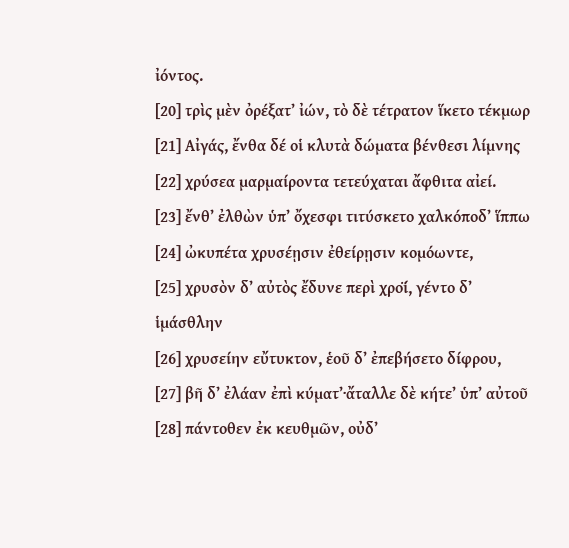ἰόντος.
[20] τρὶς μὲν ὀρέξατ’ ἰών, τὸ δὲ τέτρατον ἵκετο τέκμωρ
[21] Αἰγάς, ἔνθα δέ οἱ κλυτὰ δώματα βένθεσι λίμνης
[22] χρύσεα μαρμαίροντα τετεύχαται ἄφθιτα αἰεί.
[23] ἔνθ’ ἐλθὼν ὑπ’ ὄχεσφι τιτύσκετο χαλκόποδ’ ἵππω
[24] ὠκυπέτα χρυσέῃσιν ἐθείρῃσιν κομόωντε,
[25] χρυσὸν δ’ αὐτὸς ἔδυνε περὶ χροί̈, γέντο δ’ ἱμάσθλην
[26] χρυσείην εὔτυκτον, ἑοῦ δ’ ἐπεβήσετο δίφρου,
[27] βῆ δ’ ἐλάαν ἐπὶ κύματ’·ἄταλλε δὲ κήτε’ ὑπ’ αὐτοῦ
[28] πάντοθεν ἐκ κευθμῶν, οὐδ’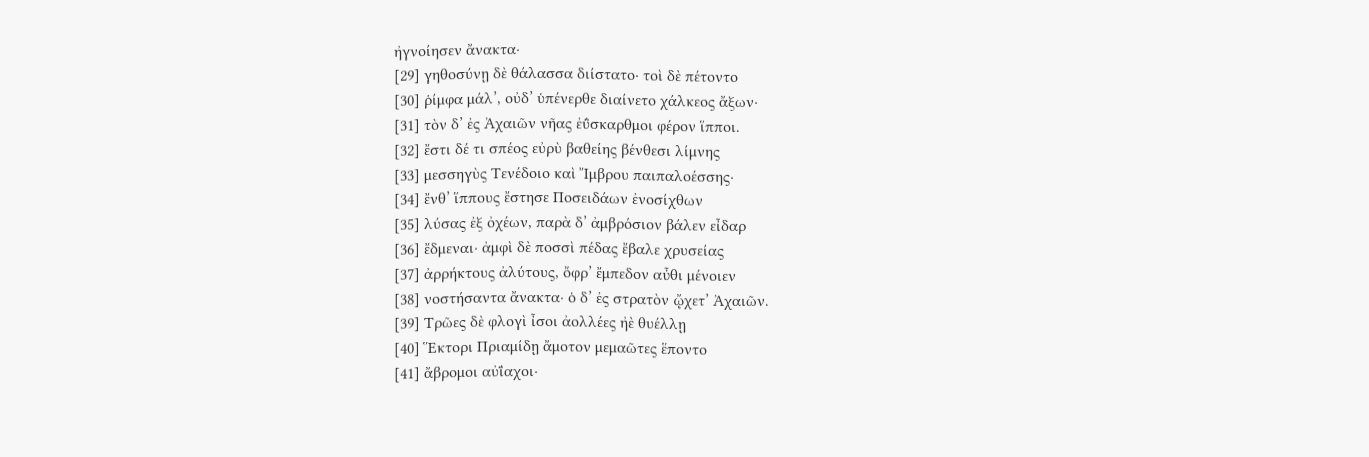ἠγνοίησεν ἄνακτα·
[29] γηθοσύνῃ δὲ θάλασσα διίστατο· τοὶ δὲ πέτοντο
[30] ῥίμφα μάλ’, οὐδ’ ὑπένερθε διαίνετο χάλκεος ἄξων·
[31] τὸν δ’ ἐς Ἀχαιῶν νῆας ἐύ̈σκαρθμοι φέρον ἵπποι.
[32] ἔστι δέ τι σπέος εὐρὺ βαθείης βένθεσι λίμνης
[33] μεσσηγὺς Τενέδοιο καὶ Ἴμβρου παιπαλοέσσης·
[34] ἔνθ’ ἵππους ἔστησε Ποσειδάων ἐνοσίχθων
[35] λύσας ἐξ ὀχέων, παρὰ δ’ ἀμβρόσιον βάλεν εἶδαρ
[36] ἔδμεναι· ἀμφὶ δὲ ποσσὶ πέδας ἔβαλε χρυσείας
[37] ἀρρήκτους ἀλύτους, ὄφρ’ ἔμπεδον αὖθι μένοιεν
[38] νοστήσαντα ἄνακτα· ὁ δ’ ἐς στρατὸν ᾤχετ’ Ἀχαιῶν.
[39] Τρῶες δὲ φλογὶ ἶσοι ἀολλέες ἠὲ θυέλλῃ
[40] Ἕκτορι Πριαμίδῃ ἄμοτον μεμαῶτες ἕποντο
[41] ἄβρομοι αὐί̈αχοι·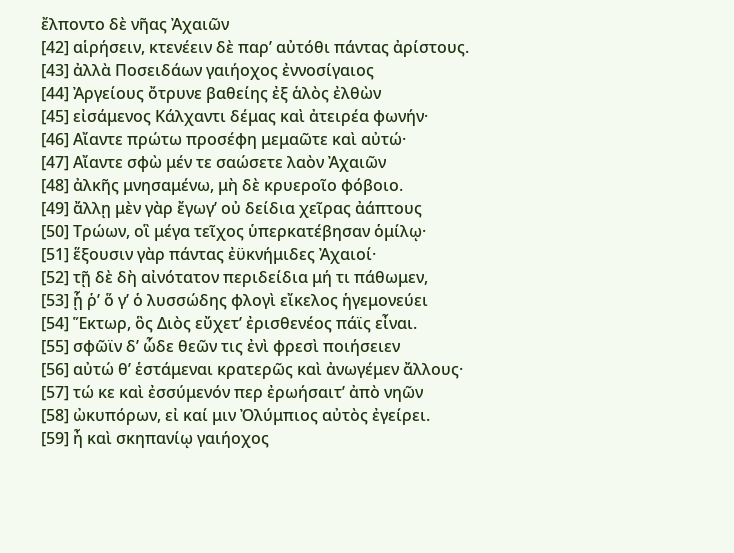ἔλποντο δὲ νῆας Ἀχαιῶν
[42] αἱρήσειν, κτενέειν δὲ παρ’ αὐτόθι πάντας ἀρίστους.
[43] ἀλλὰ Ποσειδάων γαιήοχος ἐννοσίγαιος
[44] Ἀργείους ὄτρυνε βαθείης ἐξ ἁλὸς ἐλθὼν
[45] εἰσάμενος Κάλχαντι δέμας καὶ ἀτειρέα φωνήν·
[46] Αἴαντε πρώτω προσέφη μεμαῶτε καὶ αὐτώ·
[47] Αἴαντε σφὼ μέν τε σαώσετε λαὸν Ἀχαιῶν
[48] ἀλκῆς μνησαμένω, μὴ δὲ κρυεροῖο φόβοιο.
[49] ἄλλῃ μὲν γὰρ ἔγωγ’ οὐ δείδια χεῖρας ἀάπτους
[50] Τρώων, οἳ μέγα τεῖχος ὑπερκατέβησαν ὁμίλῳ·
[51] ἕξουσιν γὰρ πάντας ἐϋκνήμιδες Ἀχαιοί·
[52] τῇ δὲ δὴ αἰνότατον περιδείδια μή τι πάθωμεν,
[53] ᾗ ῥ’ ὅ γ’ ὁ λυσσώδης φλογὶ εἴκελος ἡγεμονεύει
[54] Ἕκτωρ, ὃς Διὸς εὔχετ’ ἐρισθενέος πάϊς εἶναι.
[55] σφῶϊν δ’ ὧδε θεῶν τις ἐνὶ φρεσὶ ποιήσειεν
[56] αὐτώ θ’ ἑστάμεναι κρατερῶς καὶ ἀνωγέμεν ἄλλους·
[57] τώ κε καὶ ἐσσύμενόν περ ἐρωήσαιτ’ ἀπὸ νηῶν
[58] ὠκυπόρων, εἰ καί μιν Ὀλύμπιος αὐτὸς ἐγείρει.
[59] ἦ καὶ σκηπανίῳ γαιήοχος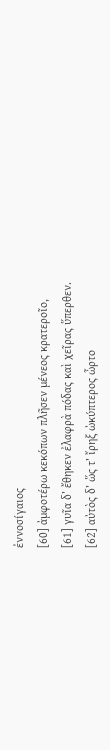ἐννοσίγαιος
[60] ἀμφοτέρω κεκόπων πλῆσεν μένεος κρατεροῖο,
[61] γυῖα δ’ ἔθηκεν ἐλαφρὰ πόδας καὶ χεῖρας ὕπερθεν.
[62] αὐτὸς δ’ ὥς τ’ ἴρηξ ὠκύπτερος ὦρτο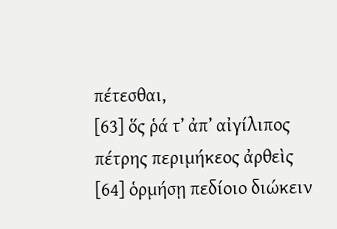πέτεσθαι,
[63] ὅς ῥά τ’ ἀπ’ αἰγίλιπος πέτρης περιμήκεος ἀρθεὶς
[64] ὁρμήσῃ πεδίοιο διώκειν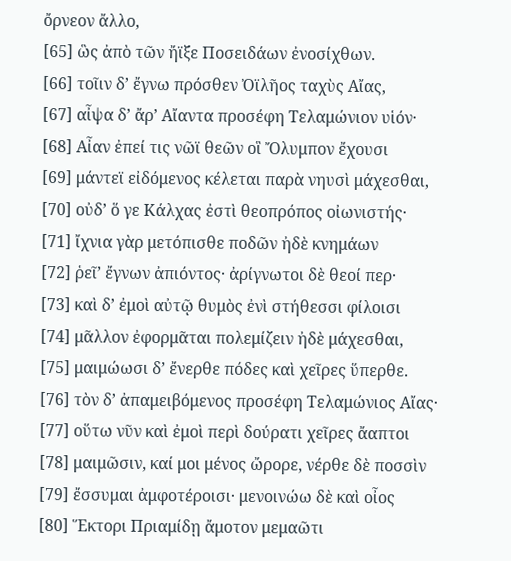ὄρνεον ἄλλο,
[65] ὣς ἀπὸ τῶν ἤϊξε Ποσειδάων ἐνοσίχθων.
[66] τοῖιν δ’ ἔγνω πρόσθεν Ὀϊλῆος ταχὺς Αἴας,
[67] αἶψα δ’ ἄρ’ Αἴαντα προσέφη Τελαμώνιον υἱόν·
[68] Αἶαν ἐπεί τις νῶϊ θεῶν οἳ Ὄλυμπον ἔχουσι
[69] μάντεϊ εἰδόμενος κέλεται παρὰ νηυσὶ μάχεσθαι,
[70] οὐδ’ ὅ γε Κάλχας ἐστὶ θεοπρόπος οἰωνιστής·
[71] ἴχνια γὰρ μετόπισθε ποδῶν ἠδὲ κνημάων
[72] ῥεῖ’ ἔγνων ἀπιόντος· ἀρίγνωτοι δὲ θεοί περ·
[73] καὶ δ’ ἐμοὶ αὐτῷ θυμὸς ἐνὶ στήθεσσι φίλοισι
[74] μᾶλλον ἐφορμᾶται πολεμίζειν ἠδὲ μάχεσθαι,
[75] μαιμώωσι δ’ ἔνερθε πόδες καὶ χεῖρες ὕπερθε.
[76] τὸν δ’ ἀπαμειβόμενος προσέφη Τελαμώνιος Αἴας·
[77] οὕτω νῦν καὶ ἐμοὶ περὶ δούρατι χεῖρες ἄαπτοι
[78] μαιμῶσιν, καί μοι μένος ὤρορε, νέρθε δὲ ποσσὶν
[79] ἔσσυμαι ἀμφοτέροισι· μενοινώω δὲ καὶ οἶος
[80] Ἕκτορι Πριαμίδῃ ἄμοτον μεμαῶτι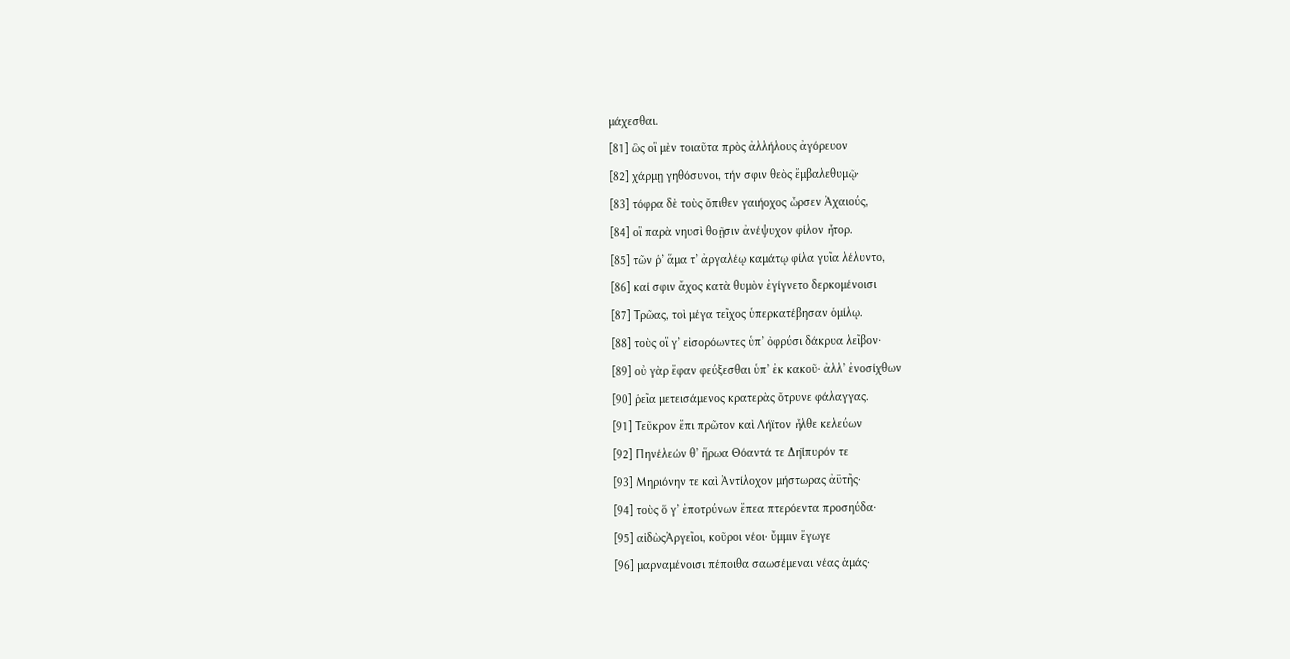μάχεσθαι.
[81] ὣς οἳ μὲν τοιαῦτα πρὸς ἀλλήλους ἀγόρευον
[82] χάρμῃ γηθόσυνοι, τήν σφιν θεὸς ἔμβαλεθυμῷ·
[83] τόφρα δὲ τοὺς ὄπιθεν γαιήοχος ὦρσεν Ἀχαιούς,
[84] οἳ παρὰ νηυσὶ θοῇσιν ἀνέψυχον φίλον ἦτορ.
[85] τῶν ῥ’ ἅμα τ’ ἀργαλέῳ καμάτῳ φίλα γυῖα λέλυντο,
[86] καί σφιν ἄχος κατὰ θυμὸν ἐγίγνετο δερκομένοισι
[87] Τρῶας, τοὶ μέγα τεῖχος ὑπερκατέβησαν ὁμίλῳ.
[88] τοὺς οἵ γ’ εἰσορόωντες ὑπ’ ὀφρύσι δάκρυα λεῖβον·
[89] οὐ γὰρ ἔφαν φεύξεσθαι ὑπ’ ἐκ κακοῦ· ἀλλ’ ἐνοσίχθων
[90] ῥεῖα μετεισάμενος κρατερὰς ὄτρυνε φάλαγγας.
[91] Τεῦκρον ἔπι πρῶτον καὶ Λήϊτον ἦλθε κελεύων
[92] Πηνέλεών θ’ ἥρωα Θόαντά τε Δηί̈πυρόν τε
[93] Μηριόνην τε καὶ Ἀντίλοχον μήστωρας ἀϋτῆς·
[94] τοὺς ὅ γ’ ἐποτρύνων ἔπεα πτερόεντα προσηύδα·
[95] αἰδὼςἈργεῖοι, κοῦροι νέοι· ὔμμιν ἔγωγε
[96] μαρναμένοισι πέποιθα σαωσέμεναι νέας ἁμάς·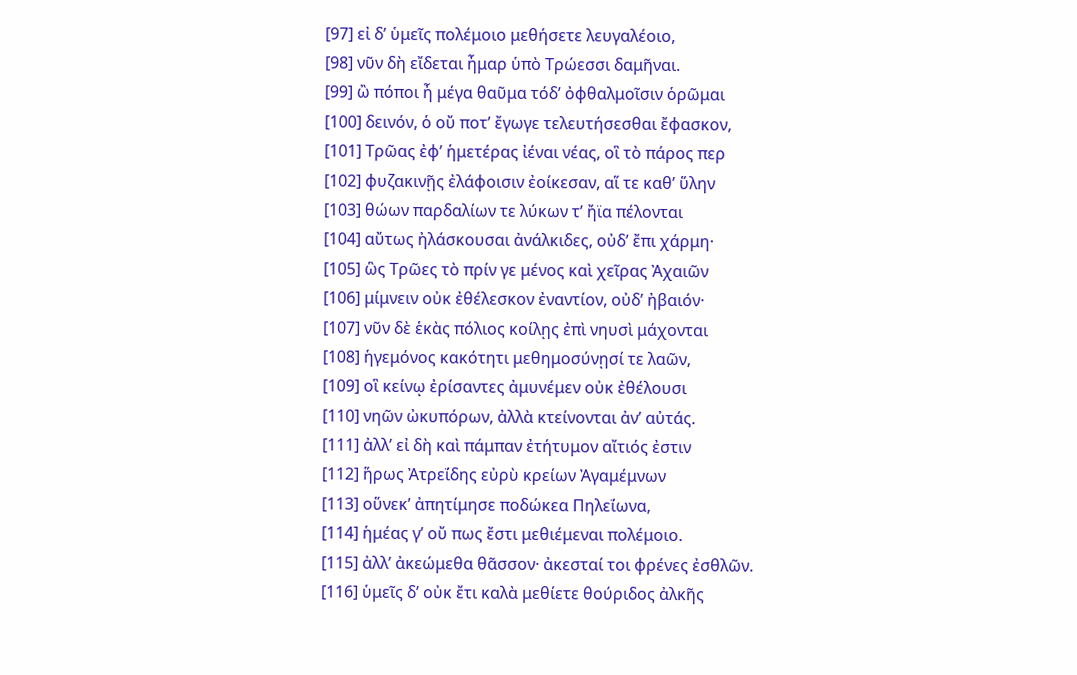[97] εἰ δ’ ὑμεῖς πολέμοιο μεθήσετε λευγαλέοιο,
[98] νῦν δὴ εἴδεται ἦμαρ ὑπὸ Τρώεσσι δαμῆναι.
[99] ὢ πόποι ἦ μέγα θαῦμα τόδ’ ὀφθαλμοῖσιν ὁρῶμαι
[100] δεινόν, ὁ οὔ ποτ’ ἔγωγε τελευτήσεσθαι ἔφασκον,
[101] Τρῶας ἐφ’ ἡμετέρας ἰέναι νέας, οἳ τὸ πάρος περ
[102] φυζακινῇς ἐλάφοισιν ἐοίκεσαν, αἵ τε καθ’ ὕλην
[103] θώων παρδαλίων τε λύκων τ’ ἤϊα πέλονται
[104] αὔτως ἠλάσκουσαι ἀνάλκιδες, οὐδ’ ἔπι χάρμη·
[105] ὣς Τρῶες τὸ πρίν γε μένος καὶ χεῖρας Ἀχαιῶν
[106] μίμνειν οὐκ ἐθέλεσκον ἐναντίον, οὐδ’ ἠβαιόν·
[107] νῦν δὲ ἑκὰς πόλιος κοίλῃς ἐπὶ νηυσὶ μάχονται
[108] ἡγεμόνος κακότητι μεθημοσύνῃσί τε λαῶν,
[109] οἳ κείνῳ ἐρίσαντες ἀμυνέμεν οὐκ ἐθέλουσι
[110] νηῶν ὠκυπόρων, ἀλλὰ κτείνονται ἀν’ αὐτάς.
[111] ἀλλ’ εἰ δὴ καὶ πάμπαν ἐτήτυμον αἴτιός ἐστιν
[112] ἥρως Ἀτρεί̈δης εὐρὺ κρείων Ἀγαμέμνων
[113] οὕνεκ’ ἀπητίμησε ποδώκεα Πηλεί̈ωνα,
[114] ἡμέας γ’ οὔ πως ἔστι μεθιέμεναι πολέμοιο.
[115] ἀλλ’ ἀκεώμεθα θᾶσσον· ἀκεσταί τοι φρένες ἐσθλῶν.
[116] ὑμεῖς δ’ οὐκ ἔτι καλὰ μεθίετε θούριδος ἀλκῆς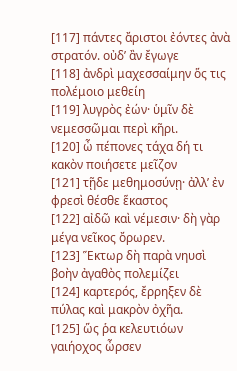[117] πάντες ἄριστοι ἐόντες ἀνὰ στρατόν. οὐδ’ ἂν ἔγωγε
[118] ἀνδρὶ μαχεσσαίμην ὅς τις πολέμοιο μεθείη
[119] λυγρὸς ἐών· ὑμῖν δὲ νεμεσσῶμαι περὶ κῆρι.
[120] ὦ πέπονες τάχα δή τι κακὸν ποιήσετε μεῖζον
[121] τῇδε μεθημοσύνῃ· ἀλλ’ ἐν φρεσὶ θέσθε ἕκαστος
[122] αἰδῶ καὶ νέμεσιν· δὴ γὰρ μέγα νεῖκος ὄρωρεν.
[123] Ἕκτωρ δὴ παρὰ νηυσὶ βοὴν ἀγαθὸς πολεμίζει
[124] καρτερός, ἔρρηξεν δὲ πύλας καὶ μακρὸν ὀχῆα.
[125] ὥς ῥα κελευτιόων γαιήοχος ὦρσεν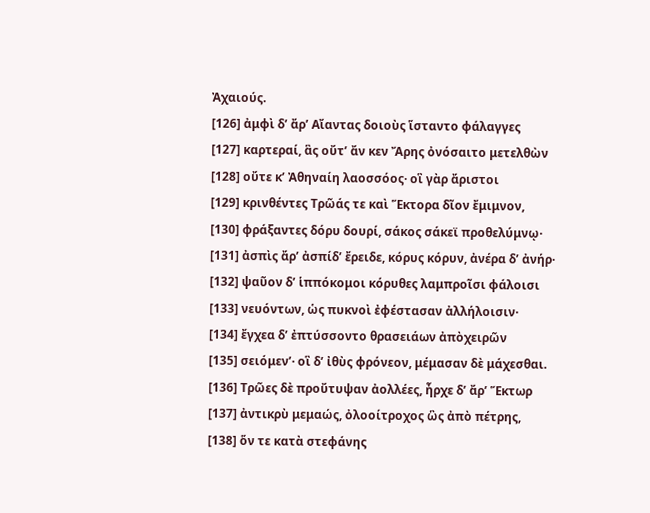Ἀχαιούς.
[126] ἀμφὶ δ’ ἄρ’ Αἴαντας δοιοὺς ἵσταντο φάλαγγες
[127] καρτεραί, ἃς οὔτ’ ἄν κεν Ἄρης ὀνόσαιτο μετελθὼν
[128] οὔτε κ’ Ἀθηναίη λαοσσόος· οἳ γὰρ ἄριστοι
[129] κρινθέντες Τρῶάς τε καὶ Ἕκτορα δῖον ἔμιμνον,
[130] φράξαντες δόρυ δουρί, σάκος σάκεϊ προθελύμνῳ·
[131] ἀσπὶς ἄρ’ ἀσπίδ’ ἔρειδε, κόρυς κόρυν, ἀνέρα δ’ ἀνήρ·
[132] ψαῦον δ’ ἱππόκομοι κόρυθες λαμπροῖσι φάλοισι
[133] νευόντων, ὡς πυκνοὶ ἐφέστασαν ἀλλήλοισιν·
[134] ἔγχεα δ’ ἐπτύσσοντο θρασειάων ἀπὸχειρῶν
[135] σειόμεν’· οἳ δ’ ἰθὺς φρόνεον, μέμασαν δὲ μάχεσθαι.
[136] Τρῶες δὲ προὔτυψαν ἀολλέες, ἦρχε δ’ ἄρ’ Ἕκτωρ
[137] ἀντικρὺ μεμαώς, ὀλοοίτροχος ὣς ἀπὸ πέτρης,
[138] ὅν τε κατὰ στεφάνης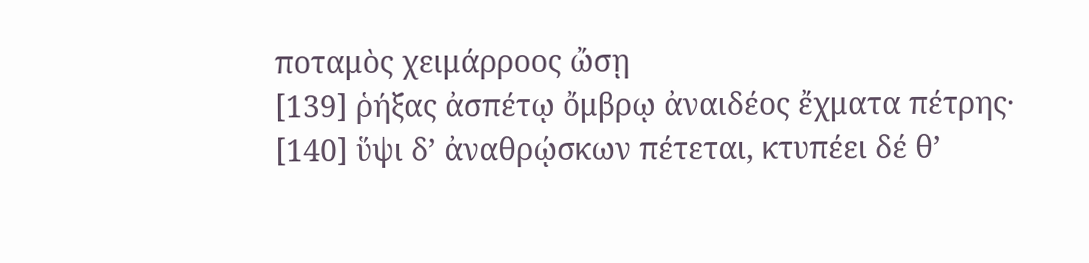ποταμὸς χειμάρροος ὤσῃ
[139] ῥήξας ἀσπέτῳ ὄμβρῳ ἀναιδέος ἔχματα πέτρης·
[140] ὕψι δ’ ἀναθρῴσκων πέτεται, κτυπέει δέ θ’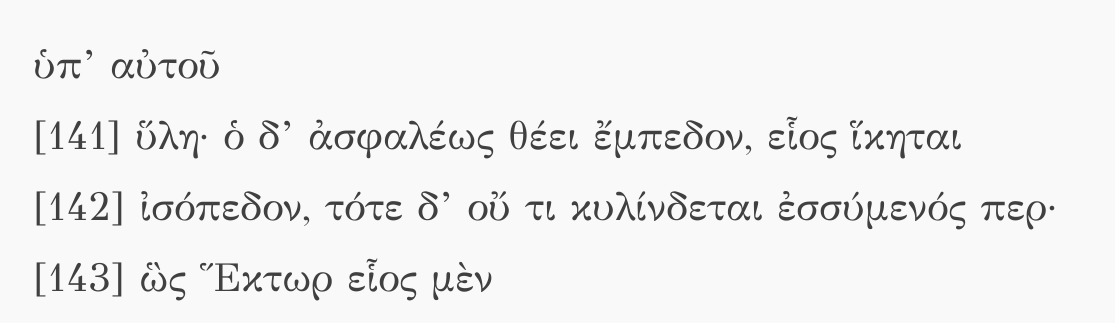ὑπ’ αὐτοῦ
[141] ὕλη· ὁ δ’ ἀσφαλέως θέει ἔμπεδον, εἷος ἵκηται
[142] ἰσόπεδον, τότε δ’ οὔ τι κυλίνδεται ἐσσύμενός περ·
[143] ὣς Ἕκτωρ εἷος μὲν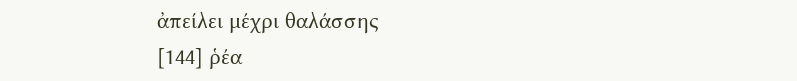ἀπείλει μέχρι θαλάσσης
[144] ῥέα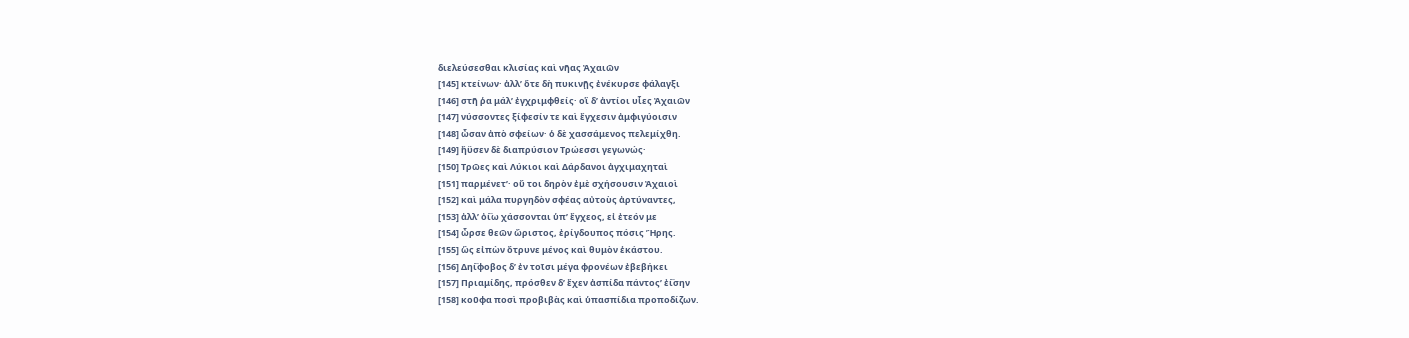διελεύσεσθαι κλισίας καὶ νῆας Ἀχαιῶν
[145] κτείνων· ἀλλ’ ὅτε δὴ πυκινῇς ἐνέκυρσε φάλαγξι
[146] στῆ ῥα μάλ’ ἐγχριμφθείς· οἳ δ’ ἀντίοι υἷες Ἀχαιῶν
[147] νύσσοντες ξίφεσίν τε καὶ ἔγχεσιν ἀμφιγύοισιν
[148] ὦσαν ἀπὸ σφείων· ὁ δὲ χασσάμενος πελεμίχθη.
[149] ἤϋσεν δὲ διαπρύσιον Τρώεσσι γεγωνώς·
[150] Τρῶες καὶ Λύκιοι καὶ Δάρδανοι ἀγχιμαχηταὶ
[151] παρμένετ’· οὔ τοι δηρὸν ἐμὲ σχήσουσιν Ἀχαιοὶ
[152] καὶ μάλα πυργηδὸν σφέας αὐτοὺς ἀρτύναντες,
[153] ἀλλ’ ὀί̈ω χάσσονται ὑπ’ ἔγχεος, εἰ ἐτεόν με
[154] ὦρσε θεῶν ὤριστος, ἐρίγδουπος πόσις Ἥρης.
[155] ὣς εἰπὼν ὄτρυνε μένος καὶ θυμὸν ἑκάστου.
[156] Δηί̈φοβος δ’ ἐν τοῖσι μέγα φρονέων ἐβεβήκει
[157] Πριαμίδης, πρόσθεν δ’ ἔχεν ἀσπίδα πάντος’ ἐί̈σην
[158] κοῦφα ποσὶ προβιβὰς καὶ ὑπασπίδια προποδίζων.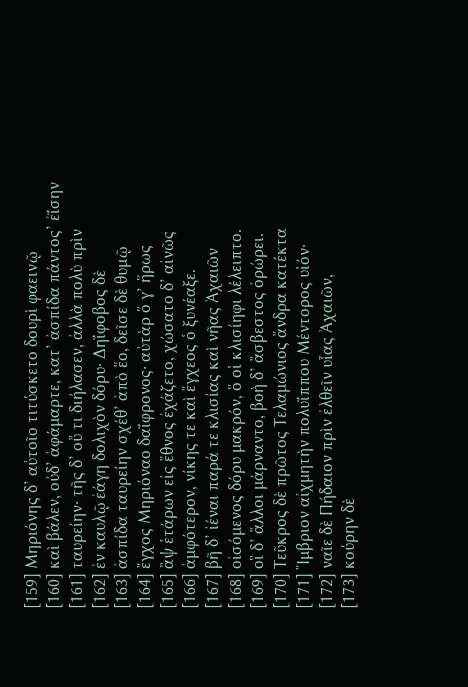[159] Μηριόνης δ’ αὐτοῖο τιτύσκετο δουρὶ φαεινῷ
[160] καὶ βάλεν, οὐδ’ ἀφάμαρτε, κατ’ ἀσπίδα πάντος’ ἐί̈σην
[161] ταυρείην· τῆς δ’ οὔ τι διήλασεν, ἀλλὰ πολὺ πρὶν
[162] ἐν καυλῷ ἐάγη δολιχὸν δόρυ· Δηί̈φοβος δὲ
[163] ἀσπίδα ταυρείην σχέθ’ ἀπὸ ἕο, δεῖσε δὲ θυμῷ
[164] ἔγχος Μηριόναο δαί̈φρονος· αὐτὰρ ὅ γ’ ἥρως
[165] ἂψ ἑτάρων εἰς ἔθνος ἐχάζετο, χώσατο δ’ αἰνῶς
[166] ἀμφότερον, νίκης τε καὶ ἔγχεος ὁ ξυνέαξε.
[167] βῆ δ’ ἰέναι παρά τε κλισίας καὶ νῆας Ἀχαιῶν
[168] οἰσόμενος δόρυ μακρόν, ὅ οἱ κλισίηφι λέλειπτο.
[169] οἳ δ’ ἄλλοι μάρναντο, βοὴ δ’ ἄσβεστος ὀρώρει.
[170] Τεῦκρος δὲ πρῶτος Τελαμώνιος ἄνδρα κατέκτα
[171] Ἴμβριον αἰχμητὴν πολυί̈ππου Μέντορος υἱόν·
[172] ναῖε δὲ Πήδαιον πρὶν ἐλθεῖν υἷας Ἀχαιῶν,
[173] κούρην δὲ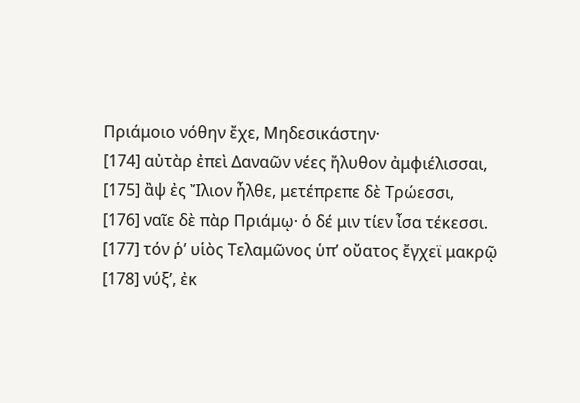Πριάμοιο νόθην ἔχε, Μηδεσικάστην·
[174] αὐτὰρ ἐπεὶ Δαναῶν νέες ἤλυθον ἀμφιέλισσαι,
[175] ἂψ ἐς Ἴλιον ἦλθε, μετέπρεπε δὲ Τρώεσσι,
[176] ναῖε δὲ πὰρ Πριάμῳ· ὁ δέ μιν τίεν ἶσα τέκεσσι.
[177] τόν ῥ’ υἱὸς Τελαμῶνος ὑπ’ οὔατος ἔγχεϊ μακρῷ
[178] νύξ’, ἐκ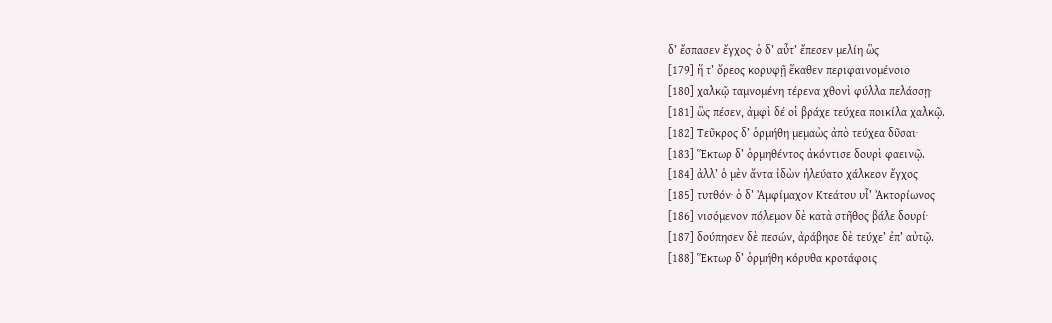δ’ ἔσπασεν ἔγχος· ὁ δ’ αὖτ’ ἔπεσεν μελίη ὣς
[179] ἥ τ’ ὄρεος κορυφῇ ἕκαθεν περιφαινομένοιο
[180] χαλκῷ ταμνομένη τέρενα χθονὶ φύλλα πελάσσῃ·
[181] ὣς πέσεν, ἀμφὶ δέ οἱ βράχε τεύχεα ποικίλα χαλκῷ.
[182] Τεῦκρος δ’ ὁρμήθη μεμαὼς ἀπὸ τεύχεα δῦσαι·
[183] Ἕκτωρ δ’ ὁρμηθέντος ἀκόντισε δουρὶ φαεινῷ.
[184] ἀλλ’ ὁ μὲν ἄντα ἰδὼν ἠλεύατο χάλκεον ἔγχος
[185] τυτθόν· ὁ δ’ Ἀμφίμαχον Κτεάτου υἷ’ Ἀκτορίωνος
[186] νισόμενον πόλεμον δὲ κατὰ στῆθος βάλε δουρί·
[187] δούπησεν δὲ πεσών, ἀράβησε δὲ τεύχε’ ἐπ’ αὐτῷ.
[188] Ἕκτωρ δ’ ὁρμήθη κόρυθα κροτάφοις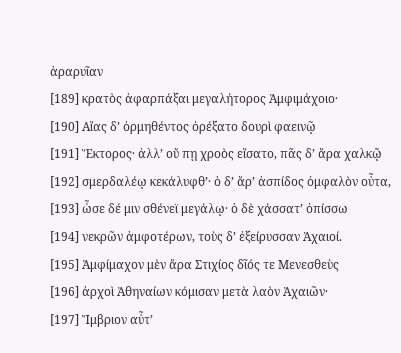ἀραρυῖαν
[189] κρατὸς ἀφαρπάξαι μεγαλήτορος Ἀμφιμάχοιο·
[190] Αἴας δ’ ὁρμηθέντος ὀρέξατο δουρὶ φαεινῷ
[191] Ἕκτορος· ἀλλ’ οὔ πῃ χροὸς εἴσατο, πᾶς δ’ ἄρα χαλκῷ
[192] σμερδαλέῳ κεκάλυφθ’· ὁ δ’ ἄρ’ ἀσπίδος ὀμφαλὸν οὖτα,
[193] ὦσε δέ μιν σθένεϊ μεγάλῳ· ὁ δὲ χάσσατ’ ὀπίσσω
[194] νεκρῶν ἀμφοτέρων, τοὺς δ’ ἐξείρυσσαν Ἀχαιοί.
[195] Ἀμφίμαχον μὲν ἄρα Στιχίος δῖός τε Μενεσθεὺς
[196] ἀρχοὶ Ἀθηναίων κόμισαν μετὰ λαὸν Ἀχαιῶν·
[197] Ἴμβριον αὖτ’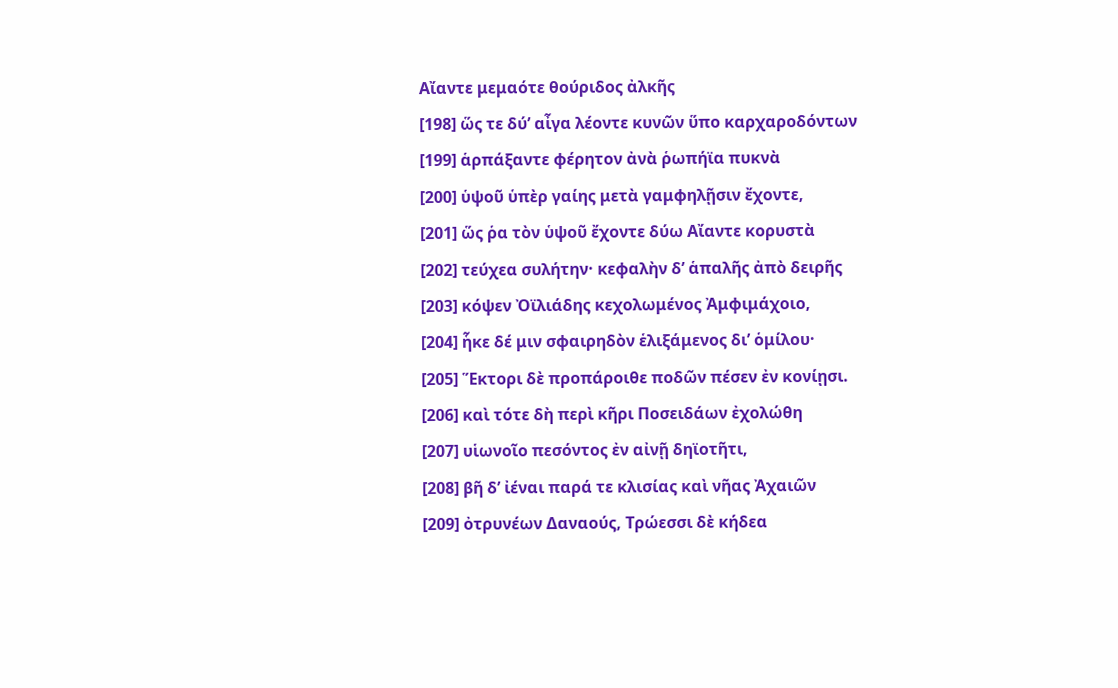Αἴαντε μεμαότε θούριδος ἀλκῆς
[198] ὥς τε δύ’ αἶγα λέοντε κυνῶν ὕπο καρχαροδόντων
[199] ἁρπάξαντε φέρητον ἀνὰ ῥωπήϊα πυκνὰ
[200] ὑψοῦ ὑπὲρ γαίης μετὰ γαμφηλῇσιν ἔχοντε,
[201] ὥς ῥα τὸν ὑψοῦ ἔχοντε δύω Αἴαντε κορυστὰ
[202] τεύχεα συλήτην· κεφαλὴν δ’ ἁπαλῆς ἀπὸ δειρῆς
[203] κόψεν Ὀϊλιάδης κεχολωμένος Ἀμφιμάχοιο,
[204] ἧκε δέ μιν σφαιρηδὸν ἑλιξάμενος δι’ ὁμίλου·
[205] Ἕκτορι δὲ προπάροιθε ποδῶν πέσεν ἐν κονίῃσι.
[206] καὶ τότε δὴ περὶ κῆρι Ποσειδάων ἐχολώθη
[207] υἱωνοῖο πεσόντος ἐν αἰνῇ δηϊοτῆτι,
[208] βῆ δ’ ἰέναι παρά τε κλισίας καὶ νῆας Ἀχαιῶν
[209] ὀτρυνέων Δαναούς, Τρώεσσι δὲ κήδεα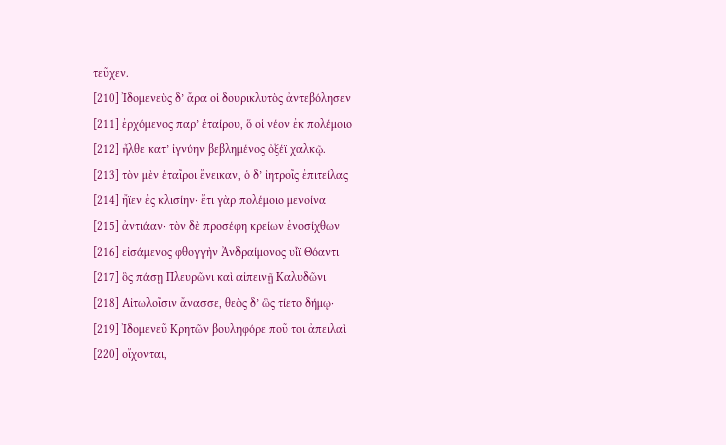τεῦχεν.
[210] Ἰδομενεὺς δ’ ἄρα οἱ δουρικλυτὸς ἀντεβόλησεν
[211] ἐρχόμενος παρ’ ἑταίρου, ὅ οἱ νέον ἐκ πολέμοιο
[212] ἦλθε κατ’ ἰγνύην βεβλημένος ὀξέϊ χαλκῷ.
[213] τὸν μὲν ἑταῖροι ἔνεικαν, ὁ δ’ ἰητροῖς ἐπιτείλας
[214] ἤϊεν ἐς κλισίην· ἔτι γὰρ πολέμοιο μενοίνα
[215] ἀντιάαν· τὸν δὲ προσέφη κρείων ἐνοσίχθων
[216] εἰσάμενος φθογγὴν Ἀνδραίμονος υἷϊ Θόαντι
[217] ὃς πάσῃ Πλευρῶνι καὶ αἰπεινῇ Καλυδῶνι
[218] Αἰτωλοῖσιν ἄνασσε, θεὸς δ’ ὣς τίετο δήμῳ·
[219] Ἰδομενεῦ Κρητῶν βουληφόρε ποῦ τοι ἀπειλαὶ
[220] οἴχονται,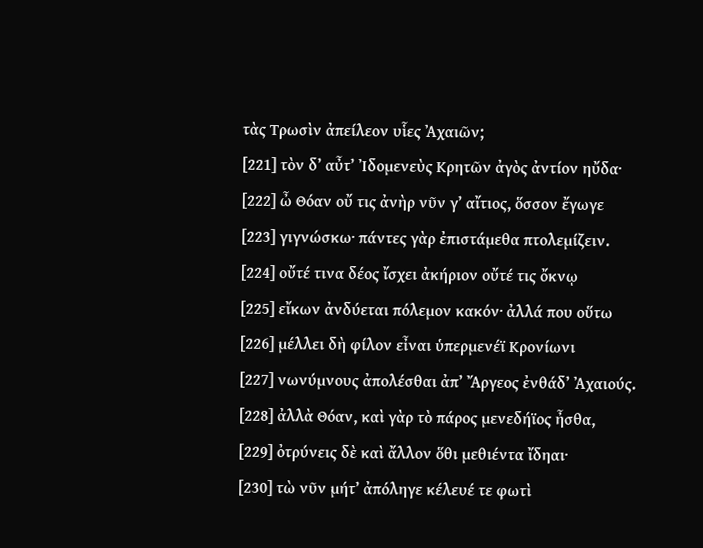τὰς Τρωσὶν ἀπείλεον υἷες Ἀχαιῶν;
[221] τὸν δ’ αὖτ’ Ἰδομενεὺς Κρητῶν ἀγὸς ἀντίον ηὔδα·
[222] ὦ Θόαν οὔ τις ἀνὴρ νῦν γ’ αἴτιος, ὅσσον ἔγωγε
[223] γιγνώσκω· πάντες γὰρ ἐπιστάμεθα πτολεμίζειν.
[224] οὔτέ τινα δέος ἴσχει ἀκήριον οὔτέ τις ὄκνῳ
[225] εἴκων ἀνδύεται πόλεμον κακόν· ἀλλά που οὕτω
[226] μέλλει δὴ φίλον εἶναι ὑπερμενέϊ Κρονίωνι
[227] νωνύμνους ἀπολέσθαι ἀπ’ Ἄργεος ἐνθάδ’ Ἀχαιούς.
[228] ἀλλὰ Θόαν, καὶ γὰρ τὸ πάρος μενεδήϊος ἦσθα,
[229] ὀτρύνεις δὲ καὶ ἄλλον ὅθι μεθιέντα ἴδηαι·
[230] τὼ νῦν μήτ’ ἀπόληγε κέλευέ τε φωτὶ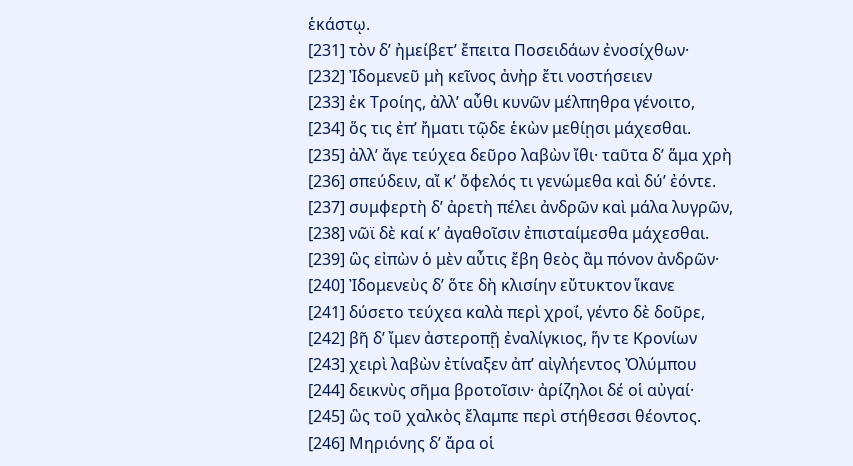ἑκάστῳ.
[231] τὸν δ’ ἠμείβετ’ ἔπειτα Ποσειδάων ἐνοσίχθων·
[232] Ἰδομενεῦ μὴ κεῖνος ἀνὴρ ἔτι νοστήσειεν
[233] ἐκ Τροίης, ἀλλ’ αὖθι κυνῶν μέλπηθρα γένοιτο,
[234] ὅς τις ἐπ’ ἤματι τῷδε ἑκὼν μεθίῃσι μάχεσθαι.
[235] ἀλλ’ ἄγε τεύχεα δεῦρο λαβὼν ἴθι· ταῦτα δ’ ἅμα χρὴ
[236] σπεύδειν, αἴ κ’ ὄφελός τι γενώμεθα καὶ δύ’ ἐόντε.
[237] συμφερτὴ δ’ ἀρετὴ πέλει ἀνδρῶν καὶ μάλα λυγρῶν,
[238] νῶϊ δὲ καί κ’ ἀγαθοῖσιν ἐπισταίμεσθα μάχεσθαι.
[239] ὣς εἰπὼν ὁ μὲν αὖτις ἔβη θεὸς ἂμ πόνον ἀνδρῶν·
[240] Ἰδομενεὺς δ’ ὅτε δὴ κλισίην εὔτυκτον ἵκανε
[241] δύσετο τεύχεα καλὰ περὶ χροί̈, γέντο δὲ δοῦρε,
[242] βῆ δ’ ἴμεν ἀστεροπῇ ἐναλίγκιος, ἥν τε Κρονίων
[243] χειρὶ λαβὼν ἐτίναξεν ἀπ’ αἰγλήεντος Ὀλύμπου
[244] δεικνὺς σῆμα βροτοῖσιν· ἀρίζηλοι δέ οἱ αὐγαί·
[245] ὣς τοῦ χαλκὸς ἔλαμπε περὶ στήθεσσι θέοντος.
[246] Μηριόνης δ’ ἄρα οἱ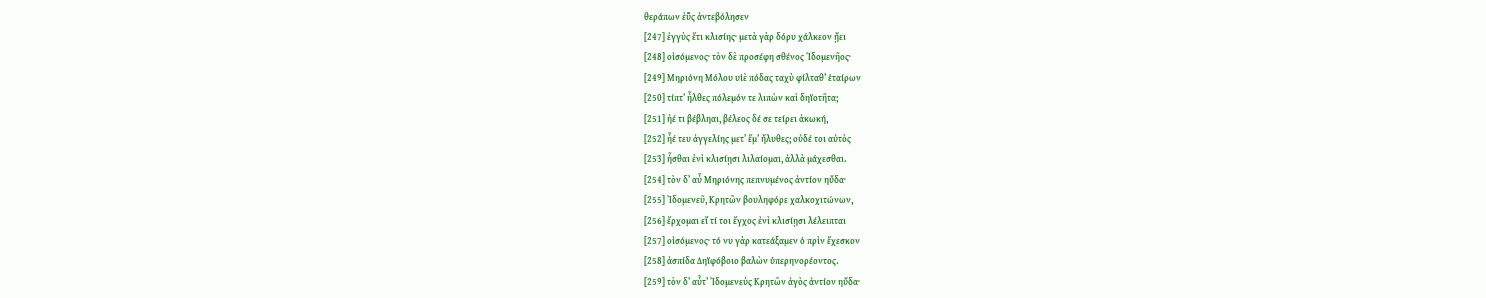θεράπων ἐὺ̈ς ἀντεβόλησεν
[247] ἐγγὺς ἔτι κλισίης· μετὰ γὰρ δόρυ χάλκεον ᾔει
[248] οἰσόμενος· τὸν δὲ προσέφη σθένος Ἰδομενῆος·
[249] Μηριόνη Μόλου υἱὲ πόδας ταχὺ φίλταθ’ ἑταίρων
[250] τίπτ’ ἦλθες πόλεμόν τε λιπὼν καὶ δηϊοτῆτα;
[251] ἠέ τι βέβληαι, βέλεος δέ σε τείρει ἀκωκή,
[252] ἦέ τευ ἀγγελίης μετ’ ἔμ’ ἤλυθες; οὐδέ τοι αὐτὸς
[253] ἧσθαι ἐνὶ κλισίῃσι λιλαίομαι, ἀλλὰ μάχεσθαι.
[254] τὸν δ’ αὖ Μηριόνης πεπνυμένος ἀντίον ηὔδα·
[255] Ἰδομενεῦ, Κρητῶν βουληφόρε χαλκοχιτώνων,
[256] ἔρχομαι εἴ τί τοι ἔγχος ἐνὶ κλισίῃσι λέλειπται
[257] οἰσόμενος· τό νυ γὰρ κατεάξαμεν ὁ πρὶν ἔχεσκον
[258] ἀσπίδα Δηϊφόβοιο βαλὼν ὑπερηνορέοντος.
[259] τὸν δ’ αὖτ’ Ἰδομενεὺς Κρητῶν ἀγὸς ἀντίον ηὔδα·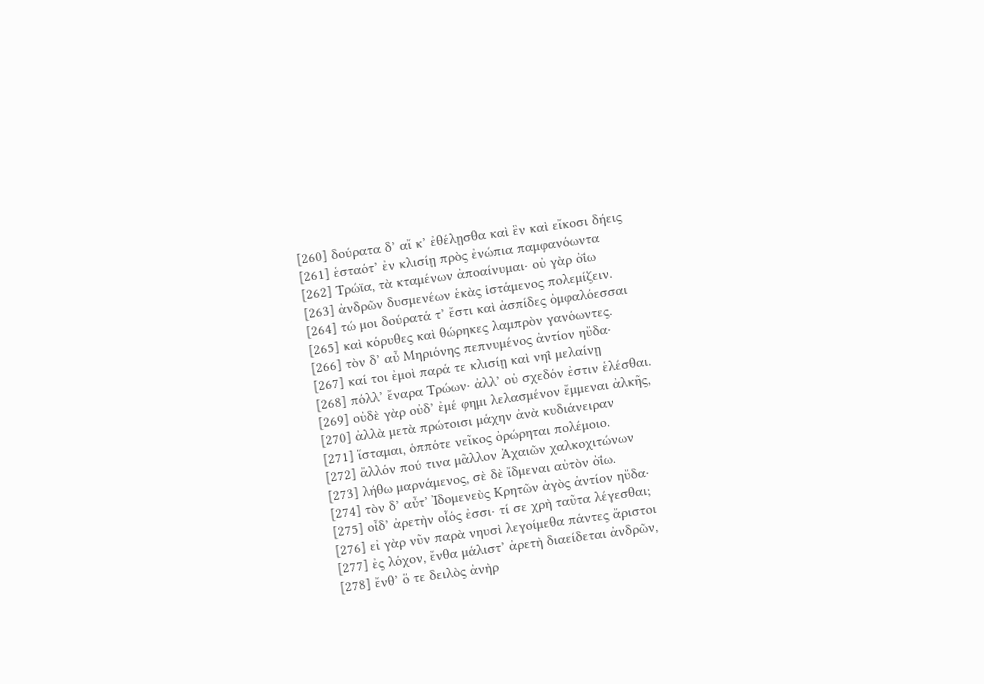[260] δούρατα δ’ αἴ κ’ ἐθέλῃσθα καὶ ἓν καὶ εἴκοσι δήεις
[261] ἑσταότ’ ἐν κλισίῃ πρὸς ἐνώπια παμφανόωντα
[262] Τρώϊα, τὰ κταμένων ἀποαίνυμαι· οὐ γὰρ ὀί̈ω
[263] ἀνδρῶν δυσμενέων ἑκὰς ἱστάμενος πολεμίζειν.
[264] τώ μοι δούρατά τ’ ἔστι καὶ ἀσπίδες ὀμφαλόεσσαι
[265] καὶ κόρυθες καὶ θώρηκες λαμπρὸν γανόωντες.
[266] τὸν δ’ αὖ Μηριόνης πεπνυμένος ἀντίον ηὔδα·
[267] καί τοι ἐμοὶ παρά τε κλισίῃ καὶ νηὶ̈ μελαίνῃ
[268] πόλλ’ ἔναρα Τρώων· ἀλλ’ οὐ σχεδόν ἐστιν ἑλέσθαι.
[269] οὐδὲ γὰρ οὐδ’ ἐμέ φημι λελασμένον ἔμμεναι ἀλκῆς,
[270] ἀλλὰ μετὰ πρώτοισι μάχην ἀνὰ κυδιάνειραν
[271] ἵσταμαι, ὁππότε νεῖκος ὀρώρηται πολέμοιο.
[272] ἄλλόν πού τινα μᾶλλον Ἀχαιῶν χαλκοχιτώνων
[273] λήθω μαρνάμενος, σὲ δὲ ἴδμεναι αὐτὸν ὀί̈ω.
[274] τὸν δ’ αὖτ’ Ἰδομενεὺς Κρητῶν ἀγὸς ἀντίον ηὔδα·
[275] οἶδ’ ἀρετὴν οἷός ἐσσι· τί σε χρὴ ταῦτα λέγεσθαι;
[276] εἰ γὰρ νῦν παρὰ νηυσὶ λεγοίμεθα πάντες ἄριστοι
[277] ἐς λόχον, ἔνθα μάλιστ’ ἀρετὴ διαείδεται ἀνδρῶν,
[278] ἔνθ’ ὅ τε δειλὸς ἀνὴρ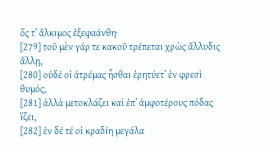ὅς τ’ ἄλκιμος ἐξεφαάνθη·
[279] τοῦ μὲν γάρ τε κακοῦ τρέπεται χρὼς ἄλλυδις ἄλλῃ,
[280] οὐδέ οἱ ἀτρέμας ἧσθαι ἐρητύετ’ ἐν φρεσὶ θυμός,
[281] ἀλλὰ μετοκλάζει καὶ ἐπ’ ἀμφοτέρους πόδας ἵζει,
[282] ἐν δέ τέ οἱ κραδίη μεγάλα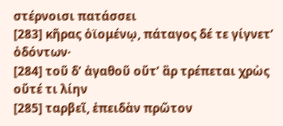στέρνοισι πατάσσει
[283] κῆρας ὀϊομένῳ, πάταγος δέ τε γίγνετ’ ὀδόντων·
[284] τοῦ δ’ ἀγαθοῦ οὔτ’ ἂρ τρέπεται χρὼς οὔτέ τι λίην
[285] ταρβεῖ, ἐπειδὰν πρῶτον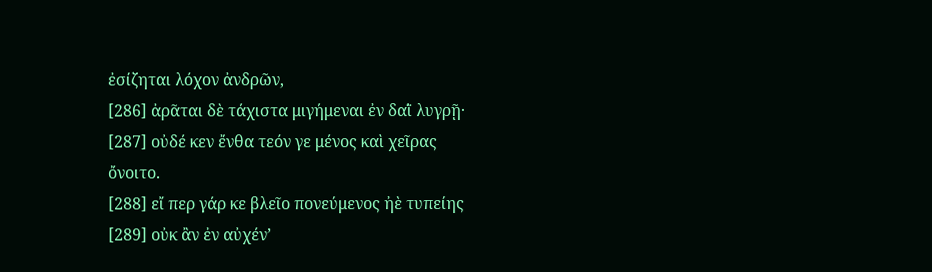ἐσίζηται λόχον ἀνδρῶν,
[286] ἀρᾶται δὲ τάχιστα μιγήμεναι ἐν δαὶ̈ λυγρῇ·
[287] οὐδέ κεν ἔνθα τεόν γε μένος καὶ χεῖρας ὄνοιτο.
[288] εἴ περ γάρ κε βλεῖο πονεύμενος ἠὲ τυπείης
[289] οὐκ ἂν ἐν αὐχέν’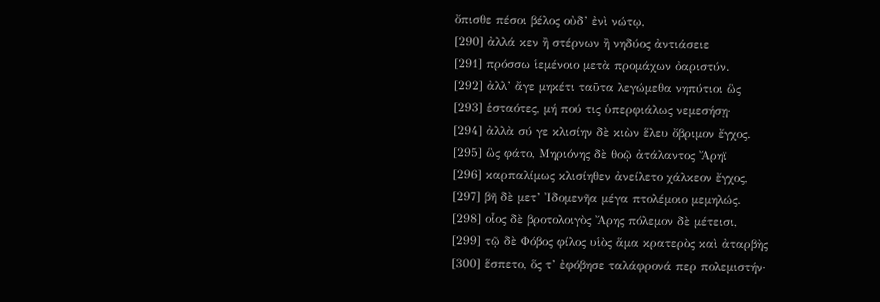ὄπισθε πέσοι βέλος οὐδ’ ἐνὶ νώτῳ,
[290] ἀλλά κεν ἢ στέρνων ἢ νηδύος ἀντιάσειε
[291] πρόσσω ἱεμένοιο μετὰ προμάχων ὀαριστύν.
[292] ἀλλ’ ἄγε μηκέτι ταῦτα λεγώμεθα νηπύτιοι ὣς
[293] ἑσταότες, μή πού τις ὑπερφιάλως νεμεσήσῃ·
[294] ἀλλὰ σύ γε κλισίην δὲ κιὼν ἕλευ ὄβριμον ἔγχος.
[295] ὣς φάτο, Μηριόνης δὲ θοῷ ἀτάλαντος Ἄρηϊ
[296] καρπαλίμως κλισίηθεν ἀνείλετο χάλκεον ἔγχος,
[297] βῆ δὲ μετ’ Ἰδομενῆα μέγα πτολέμοιο μεμηλώς.
[298] οἷος δὲ βροτολοιγὸς Ἄρης πόλεμον δὲ μέτεισι,
[299] τῷ δὲ Φόβος φίλος υἱὸς ἅμα κρατερὸς καὶ ἀταρβὴς
[300] ἕσπετο, ὅς τ’ ἐφόβησε ταλάφρονά περ πολεμιστήν·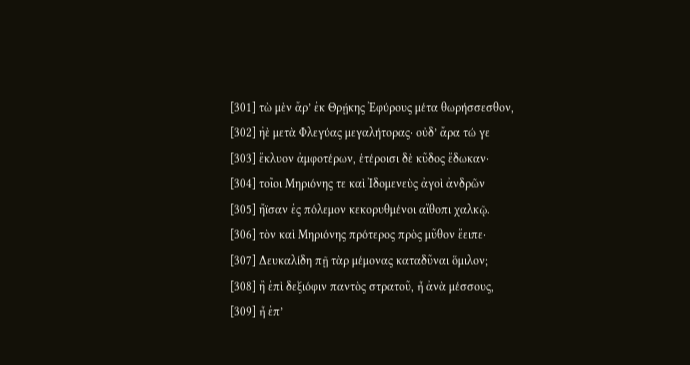[301] τὼ μὲν ἄρ’ ἐκ Θρῄκης Ἐφύρους μέτα θωρήσσεσθον,
[302] ἠὲ μετὰ Φλεγύας μεγαλήτορας· οὐδ’ ἄρα τώ γε
[303] ἔκλυον ἀμφοτέρων, ἑτέροισι δὲ κῦδος ἔδωκαν·
[304] τοῖοι Μηριόνης τε καὶ Ἰδομενεὺς ἀγοὶ ἀνδρῶν
[305] ἤϊσαν ἐς πόλεμον κεκορυθμένοι αἴθοπι χαλκῷ.
[306] τὸν καὶ Μηριόνης πρότερος πρὸς μῦθον ἔειπε·
[307] Δευκαλίδη πῇ τὰρ μέμονας καταδῦναι ὅμιλον;
[308] ἢ ἐπὶ δεξιόφιν παντὸς στρατοῦ, ἦ ἀνὰ μέσσους,
[309] ἦ ἐπ’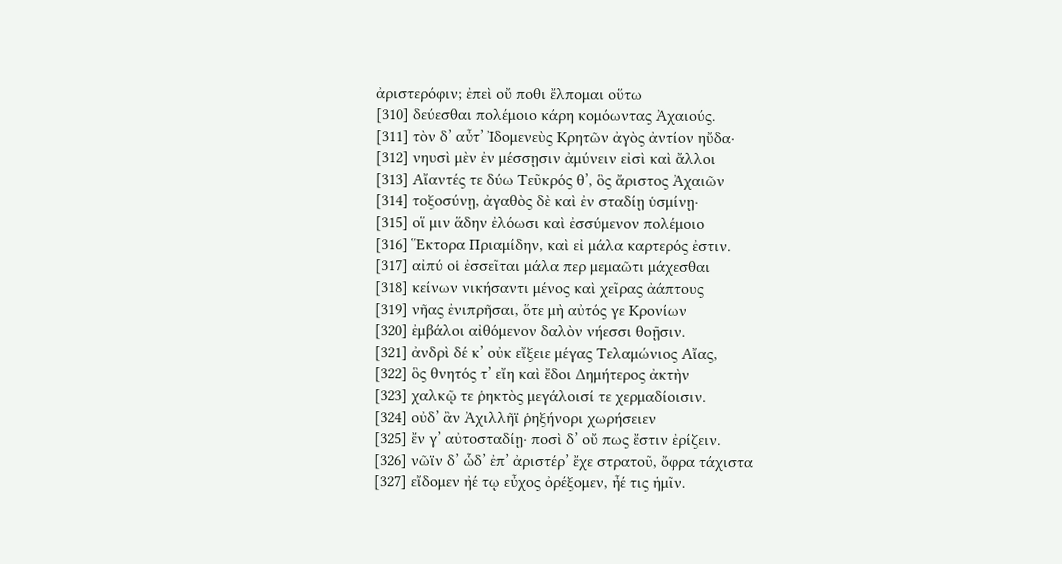ἀριστερόφιν; ἐπεὶ οὔ ποθι ἔλπομαι οὕτω
[310] δεύεσθαι πολέμοιο κάρη κομόωντας Ἀχαιούς.
[311] τὸν δ’ αὖτ’ Ἰδομενεὺς Κρητῶν ἀγὸς ἀντίον ηὔδα·
[312] νηυσὶ μὲν ἐν μέσσῃσιν ἀμύνειν εἰσὶ καὶ ἄλλοι
[313] Αἴαντές τε δύω Τεῦκρός θ’, ὃς ἄριστος Ἀχαιῶν
[314] τοξοσύνῃ, ἀγαθὸς δὲ καὶ ἐν σταδίῃ ὑσμίνῃ·
[315] οἵ μιν ἅδην ἐλόωσι καὶ ἐσσύμενον πολέμοιο
[316] Ἕκτορα Πριαμίδην, καὶ εἰ μάλα καρτερός ἐστιν.
[317] αἰπύ οἱ ἐσσεῖται μάλα περ μεμαῶτι μάχεσθαι
[318] κείνων νικήσαντι μένος καὶ χεῖρας ἀάπτους
[319] νῆας ἐνιπρῆσαι, ὅτε μὴ αὐτός γε Κρονίων
[320] ἐμβάλοι αἰθόμενον δαλὸν νήεσσι θοῇσιν.
[321] ἀνδρὶ δέ κ’ οὐκ εἴξειε μέγας Τελαμώνιος Αἴας,
[322] ὃς θνητός τ’ εἴη καὶ ἔδοι Δημήτερος ἀκτὴν
[323] χαλκῷ τε ῥηκτὸς μεγάλοισί τε χερμαδίοισιν.
[324] οὐδ’ ἂν Ἀχιλλῆϊ ῥηξήνορι χωρήσειεν
[325] ἔν γ’ αὐτοσταδίῃ· ποσὶ δ’ οὔ πως ἔστιν ἐρίζειν.
[326] νῶϊν δ’ ὧδ’ ἐπ’ ἀριστέρ’ ἔχε στρατοῦ, ὄφρα τάχιστα
[327] εἴδομεν ἠέ τῳ εὖχος ὀρέξομεν, ἦέ τις ἡμῖν.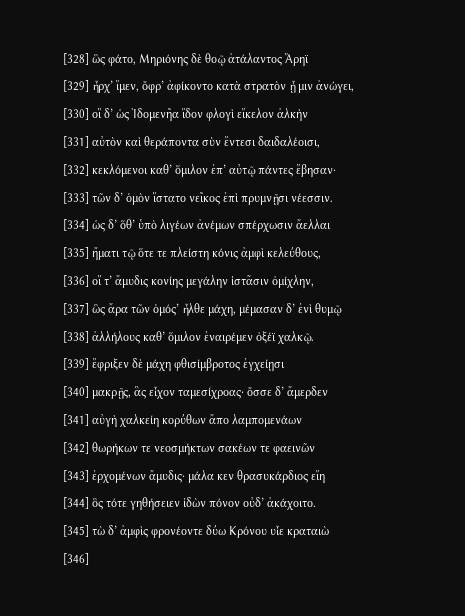[328] ὣς φάτο, Μηριόνης δὲ θοῷ ἀτάλαντος Ἄρηϊ
[329] ἦρχ’ ἴμεν, ὄφρ’ ἀφίκοντο κατὰ στρατὸν ᾗ μιν ἀνώγει,
[330] οἳ δ’ ὡς Ἰδομενῆα ἴδον φλογὶ εἴκελον ἀλκὴν
[331] αὐτὸν καὶ θεράποντα σὺν ἔντεσι δαιδαλέοισι,
[332] κεκλόμενοι καθ’ ὅμιλον ἐπ’ αὐτῷ πάντες ἔβησαν·
[333] τῶν δ’ ὁμὸν ἵστατο νεῖκος ἐπὶ πρυμνῇσι νέεσσιν.
[334] ὡς δ’ ὅθ’ ὑπὸ λιγέων ἀνέμων σπέρχωσιν ἄελλαι
[335] ἤματι τῷ ὅτε τε πλείστη κόνις ἀμφὶ κελεύθους,
[336] οἵ τ’ ἄμυδις κονίης μεγάλην ἱστᾶσιν ὀμίχλην,
[337] ὣς ἄρα τῶν ὁμός’ ἦλθε μάχη, μέμασαν δ’ ἐνὶ θυμῷ
[338] ἀλλήλους καθ’ ὅμιλον ἐναιρέμεν ὀξέϊ χαλκῷ.
[339] ἔφριξεν δὲ μάχη φθισίμβροτος ἐγχείῃσι
[340] μακρῇς, ἃς εἶχον ταμεσίχροας· ὄσσε δ’ ἄμερδεν
[341] αὐγὴ χαλκείη κορύθων ἄπο λαμπομενάων
[342] θωρήκων τε νεοσμήκτων σακέων τε φαεινῶν
[343] ἐρχομένων ἄμυδις· μάλα κεν θρασυκάρδιος εἴη
[344] ὃς τότε γηθήσειεν ἰδὼν πόνον οὐδ’ ἀκάχοιτο.
[345] τὼ δ’ ἀμφὶς φρονέοντε δύω Κρόνου υἷε κραταιὼ
[346]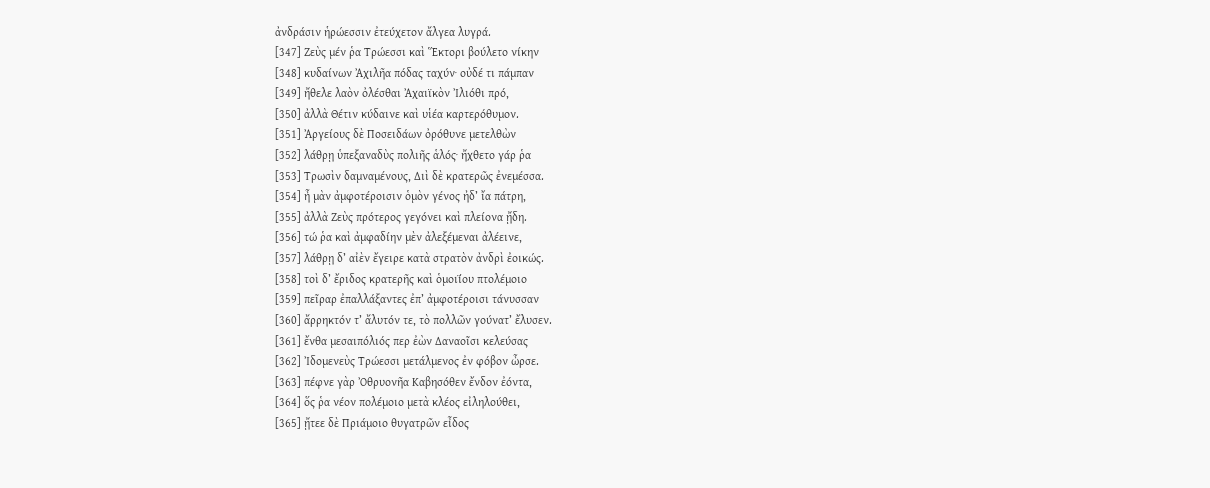ἀνδράσιν ἡρώεσσιν ἐτεύχετον ἄλγεα λυγρά.
[347] Ζεὺς μέν ῥα Τρώεσσι καὶ Ἕκτορι βούλετο νίκην
[348] κυδαίνων Ἀχιλῆα πόδας ταχύν· οὐδέ τι πάμπαν
[349] ἤθελε λαὸν ὀλέσθαι Ἀχαιϊκὸν Ἰλιόθι πρό,
[350] ἀλλὰ Θέτιν κύδαινε καὶ υἱέα καρτερόθυμον.
[351] Ἀργείους δὲ Ποσειδάων ὀρόθυνε μετελθὼν
[352] λάθρῃ ὑπεξαναδὺς πολιῆς ἁλός· ἤχθετο γάρ ῥα
[353] Τρωσὶν δαμναμένους, Διὶ δὲ κρατερῶς ἐνεμέσσα.
[354] ἦ μὰν ἀμφοτέροισιν ὁμὸν γένος ἠδ’ ἴα πάτρη,
[355] ἀλλὰ Ζεὺς πρότερος γεγόνει καὶ πλείονα ᾔδη.
[356] τώ ῥα καὶ ἀμφαδίην μὲν ἀλεξέμεναι ἀλέεινε,
[357] λάθρῃ δ’ αἰὲν ἔγειρε κατὰ στρατὸν ἀνδρὶ ἐοικώς.
[358] τοὶ δ’ ἔριδος κρατερῆς καὶ ὁμοιί̈ου πτολέμοιο
[359] πεῖραρ ἐπαλλάξαντες ἐπ’ ἀμφοτέροισι τάνυσσαν
[360] ἄρρηκτόν τ’ ἄλυτόν τε, τὸ πολλῶν γούνατ’ ἔλυσεν.
[361] ἔνθα μεσαιπόλιός περ ἐὼν Δαναοῖσι κελεύσας
[362] Ἰδομενεὺς Τρώεσσι μετάλμενος ἐν φόβον ὦρσε.
[363] πέφνε γὰρ Ὀθρυονῆα Καβησόθεν ἔνδον ἐόντα,
[364] ὅς ῥα νέον πολέμοιο μετὰ κλέος εἰληλούθει,
[365] ᾔτεε δὲ Πριάμοιο θυγατρῶν εἶδος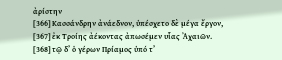ἀρίστην
[366] Κασσάνδρην ἀνάεδνον, ὑπέσχετο δὲ μέγα ἔργον,
[367] ἐκ Τροίης ἀέκοντας ἀπωσέμεν υἷας Ἀχαιῶν.
[368] τῷ δ’ ὁ γέρων Πρίαμος ὑπό τ’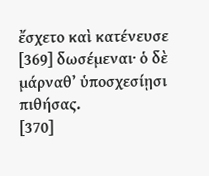ἔσχετο καὶ κατένευσε
[369] δωσέμεναι· ὁ δὲ μάρναθ’ ὑποσχεσίῃσι πιθήσας.
[370]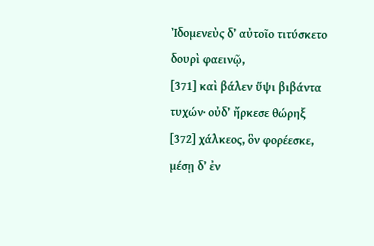Ἰδομενεὺς δ’ αὐτοῖο τιτύσκετο δουρὶ φαεινῷ,
[371] καὶ βάλεν ὕψι βιβάντα τυχών· οὐδ’ ἤρκεσε θώρηξ
[372] χάλκεος, ὃν φορέεσκε, μέσῃ δ’ ἐν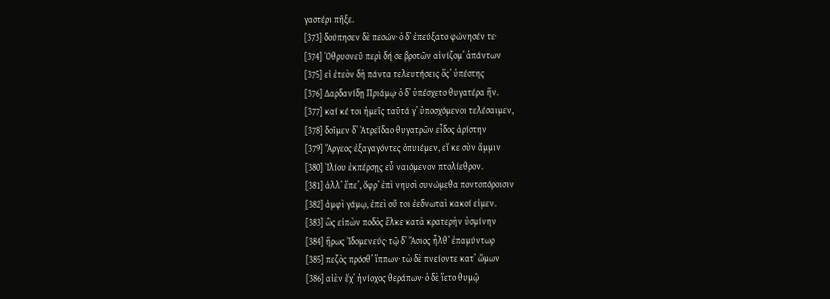γαστέρι πῆξε.
[373] δούπησεν δὲ πεσών· ὁ δ’ ἐπεύξατο φώνησέν τε·
[374] Ὀθρυονεῦ περὶ δή σε βροτῶν αἰνίζομ’ ἁπάντων
[375] εἰ ἐτεὸν δὴ πάντα τελευτήσεις ὅς’ ὑπέστης
[376] Δαρδανίδῃ Πριάμῳ· ὁ δ’ ὑπέσχετο θυγατέρα ἥν.
[377] καί κέ τοι ἡμεῖς ταῦτά γ’ ὑποσχόμενοι τελέσαιμεν,
[378] δοῖμεν δ’ Ἀτρεί̈δαο θυγατρῶν εἶδος ἀρίστην
[379] Ἄργεος ἐξαγαγόντες ὀπυιέμεν, εἴ κε σὺν ἄμμιν
[380] Ἰλίου ἐκπέρσῃς εὖ ναιόμενον πτολίεθρον.
[381] ἀλλ’ ἕπε’, ὄφρ’ ἐπὶ νηυσὶ συνώμεθα ποντοπόροισιν
[382] ἀμφὶ γάμῳ, ἐπεὶ οὔ τοι ἐεδνωταὶ κακοί εἰμεν.
[383] ὣς εἰπὼν ποδὸς ἕλκε κατὰ κρατερὴν ὑσμίνην
[384] ἥρως Ἰδομενεύς· τῷ δ’ Ἄσιος ἦλθ’ ἐπαμύντωρ
[385] πεζὸς πρόσθ’ ἵππων· τὼ δὲ πνείοντε κατ’ ὤμων
[386] αἰὲν ἔχ’ ἡνίοχος θεράπων· ὁ δὲ ἵετο θυμῷ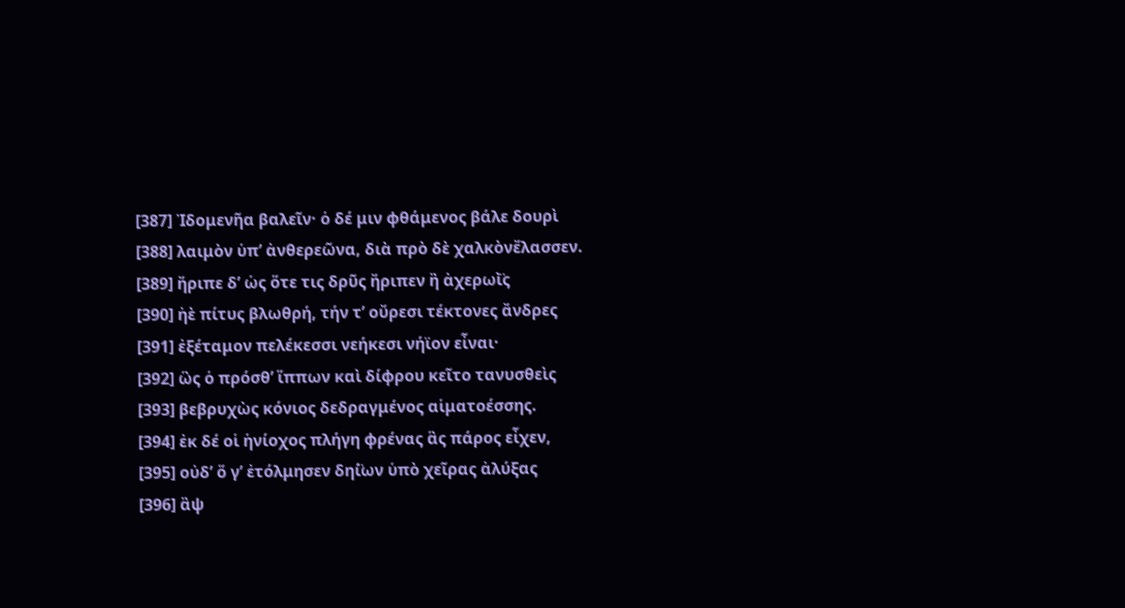[387] Ἰδομενῆα βαλεῖν· ὁ δέ μιν φθάμενος βάλε δουρὶ
[388] λαιμὸν ὑπ’ ἀνθερεῶνα, διὰ πρὸ δὲ χαλκὸνἔλασσεν.
[389] ἤριπε δ’ ὡς ὅτε τις δρῦς ἤριπεν ἢ ἀχερωὶ̈ς
[390] ἠὲ πίτυς βλωθρή, τήν τ’ οὔρεσι τέκτονες ἄνδρες
[391] ἐξέταμον πελέκεσσι νεήκεσι νήϊον εἶναι·
[392] ὣς ὁ πρόσθ’ ἵππων καὶ δίφρου κεῖτο τανυσθεὶς
[393] βεβρυχὼς κόνιος δεδραγμένος αἱματοέσσης.
[394] ἐκ δέ οἱ ἡνίοχος πλήγη φρένας ἃς πάρος εἶχεν,
[395] οὐδ’ ὅ γ’ ἐτόλμησεν δηί̈ων ὑπὸ χεῖρας ἀλύξας
[396] ἂψ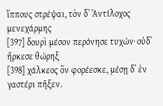ἵππους στρέψαι, τὸν δ’ Ἀντίλοχος μενεχάρμης
[397] δουρὶ μέσον περόνησε τυχών· οὐδ’ ἤρκεσε θώρηξ
[398] χάλκεος ὃν φορέεσκε, μέσῃ δ’ ἐν γαστέρι πῆξεν.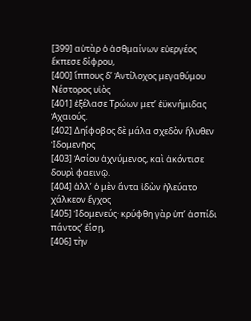[399] αὐτὰρ ὁ ἀσθμαίνων εὐεργέος ἔκπεσε δίφρου,
[400] ἵππους δ’ Ἀντίλοχος μεγαθύμου Νέστορος υἱὸς
[401] ἐξέλασε Τρώων μετ’ ἐϋκνήμιδας Ἀχαιούς.
[402] Δηί̈φοβος δὲ μάλα σχεδὸν ἤλυθεν Ἰδομενῆος
[403] Ἀσίου ἀχνύμενος, καὶ ἀκόντισε δουρὶ φαεινῷ.
[404] ἀλλ’ ὁ μὲν ἄντα ἰδὼν ἠλεύατο χάλκεον ἔγχος
[405] Ἰδομενεύς· κρύφθη γὰρ ὑπ’ ἀσπίδι πάντος’ ἐί̈σῃ,
[406] τὴν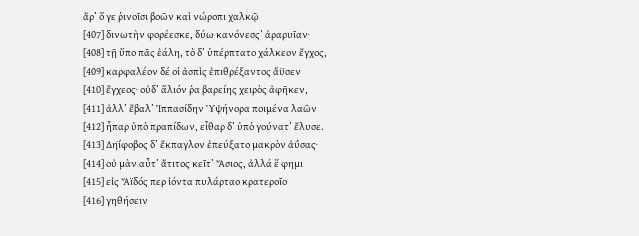ἄρ’ ὅ γε ῥινοῖσι βοῶν καὶ νώροπι χαλκῷ
[407] δινωτὴν φορέεσκε, δύω κανόνεσς’ ἀραρυῖαν·
[408] τῇ ὕπο πᾶς ἐάλη, τὸ δ’ ὑπέρπτατο χάλκεον ἔγχος,
[409] καρφαλέον δέ οἱ ἀσπὶς ἐπιθρέξαντος ἄϋσεν
[410] ἔγχεος· οὐδ’ ἅλιόν ῥα βαρείης χειρὸς ἀφῆκεν,
[411] ἀλλ’ ἔβαλ’ Ἱππασίδην Ὑψήνορα ποιμένα λαῶν
[412] ἧπαρ ὑπὸ πραπίδων, εἶθαρ δ’ ὑπὸ γούνατ’ ἔλυσε.
[413] Δηί̈φοβος δ’ ἔκπαγλον ἐπεύξατο μακρὸν ἀύ̈σας·
[414] οὐ μὰν αὖτ’ ἄτιτος κεῖτ’ Ἄσιος, ἀλλά ἕ φημι
[415] εἰς Ἄϊδός περ ἰόντα πυλάρταο κρατεροῖο
[416] γηθήσειν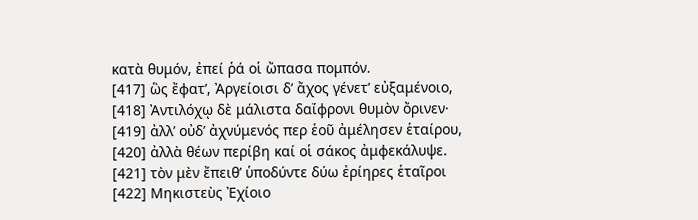κατὰ θυμόν, ἐπεί ῥά οἱ ὤπασα πομπόν.
[417] ὣς ἔφατ’, Ἀργείοισι δ’ ἄχος γένετ’ εὐξαμένοιο,
[418] Ἀντιλόχῳ δὲ μάλιστα δαί̈φρονι θυμὸν ὄρινεν·
[419] ἀλλ’ οὐδ’ ἀχνύμενός περ ἑοῦ ἀμέλησεν ἑταίρου,
[420] ἀλλὰ θέων περίβη καί οἱ σάκος ἀμφεκάλυψε.
[421] τὸν μὲν ἔπειθ’ ὑποδύντε δύω ἐρίηρες ἑταῖροι
[422] Μηκιστεὺς Ἐχίοιο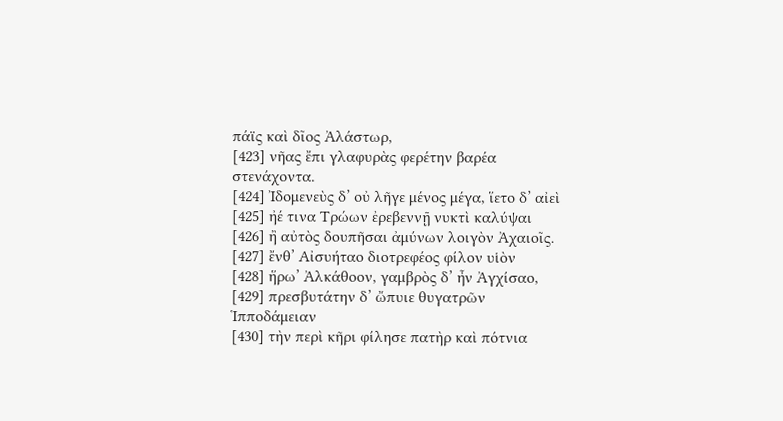πάϊς καὶ δῖος Ἀλάστωρ,
[423] νῆας ἔπι γλαφυρὰς φερέτην βαρέα στενάχοντα.
[424] Ἰδομενεὺς δ’ οὐ λῆγε μένος μέγα, ἵετο δ’ αἰεὶ
[425] ἠέ τινα Τρώων ἐρεβεννῇ νυκτὶ καλύψαι
[426] ἢ αὐτὸς δουπῆσαι ἀμύνων λοιγὸν Ἀχαιοῖς.
[427] ἔνθ’ Αἰσυήταο διοτρεφέος φίλον υἱὸν
[428] ἥρω’ Ἀλκάθοον, γαμβρὸς δ’ ἦν Ἀγχίσαο,
[429] πρεσβυτάτην δ’ ὤπυιε θυγατρῶν Ἱπποδάμειαν
[430] τὴν περὶ κῆρι φίλησε πατὴρ καὶ πότνια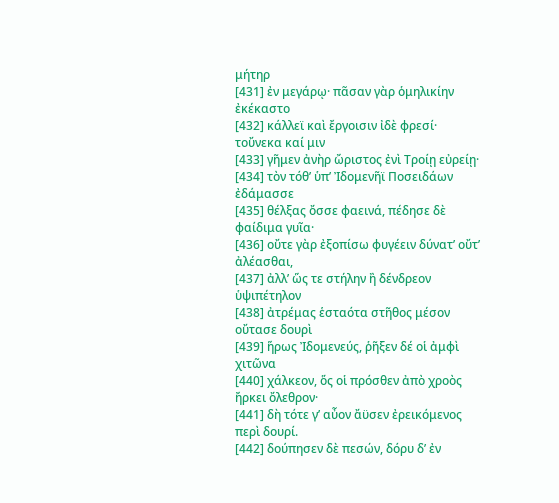μήτηρ
[431] ἐν μεγάρῳ· πᾶσαν γὰρ ὁμηλικίην ἐκέκαστο
[432] κάλλεϊ καὶ ἔργοισιν ἰδὲ φρεσί· τοὔνεκα καί μιν
[433] γῆμεν ἀνὴρ ὤριστος ἐνὶ Τροίῃ εὐρείῃ·
[434] τὸν τόθ’ ὑπ’ Ἰδομενῆϊ Ποσειδάων ἐδάμασσε
[435] θέλξας ὄσσε φαεινά, πέδησε δὲ φαίδιμα γυῖα·
[436] οὔτε γὰρ ἐξοπίσω φυγέειν δύνατ’ οὔτ’ ἀλέασθαι,
[437] ἀλλ’ ὥς τε στήλην ἢ δένδρεον ὑψιπέτηλον
[438] ἀτρέμας ἑσταότα στῆθος μέσον οὔτασε δουρὶ
[439] ἥρως Ἰδομενεύς, ῥῆξεν δέ οἱ ἀμφὶ χιτῶνα
[440] χάλκεον, ὅς οἱ πρόσθεν ἀπὸ χροὸς ἤρκει ὄλεθρον·
[441] δὴ τότε γ’ αὖον ἄϋσεν ἐρεικόμενος περὶ δουρί.
[442] δούπησεν δὲ πεσών, δόρυ δ’ ἐν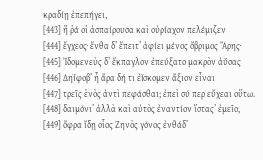κραδίῃ ἐπεπήγει,
[443] ἥ ῥά οἱ ἀσπαίρουσα καὶ οὐρίαχον πελέμιζεν
[444] ἔγχεος· ἔνθα δ’ ἔπειτ’ ἀφίει μένος ὄβριμος Ἄρης·
[445] Ἰδομενεὺς δ’ ἔκπαγλον ἐπεύξατο μακρὸν ἀύ̈σας
[446] Δηί̈φοβ’ ἦ ἄρα δή τι ἐί̈σκομεν ἄξιον εἶναι
[447] τρεῖς ἑνὸς ἀντὶ πεφάσθαι; ἐπεὶ σύ περ εὔχεαι οὕτω.
[448] δαιμόνι’ ἀλλὰ καὶ αὐτὸς ἐναντίον ἵστας’ ἐμεῖο,
[449] ὄφρα ἴδῃ οἷος Ζηνὸς γόνος ἐνθάδ’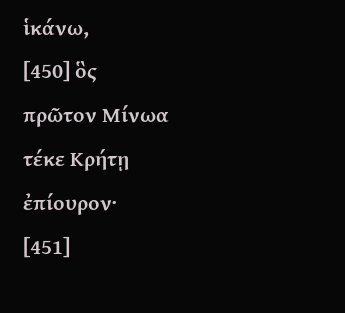ἱκάνω,
[450] ὃς πρῶτον Μίνωα τέκε Κρήτῃ ἐπίουρον·
[451]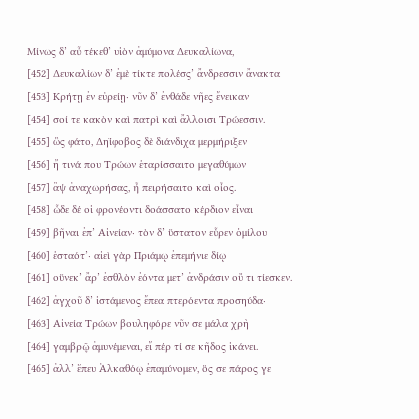Μίνως δ’ αὖ τέκεθ’ υἱὸν ἀμύμονα Δευκαλίωνα,
[452] Δευκαλίων δ’ ἐμὲ τίκτε πολέσς’ ἄνδρεσσιν ἄνακτα
[453] Κρήτῃ ἐν εὐρείῃ· νῦν δ’ ἐνθάδε νῆες ἔνεικαν
[454] σοί τε κακὸν καὶ πατρὶ καὶ ἄλλοισι Τρώεσσιν.
[455] ὣς φάτο, Δηί̈φοβος δὲ διάνδιχα μερμήριξεν
[456] ἤ τινά που Τρώων ἑταρίσσαιτο μεγαθύμων
[457] ἂψ ἀναχωρήσας, ἦ πειρήσαιτο καὶ οἶος.
[458] ὧδε δέ οἱ φρονέοντι δοάσσατο κέρδιον εἶναι
[459] βῆναι ἐπ’ Αἰνείαν· τὸν δ’ ὕστατον εὗρεν ὁμίλου
[460] ἑσταότ’· αἰεὶ γὰρ Πριάμῳ ἐπεμήνιε δίῳ
[461] οὕνεκ’ ἄρ’ ἐσθλὸν ἐόντα μετ’ ἀνδράσιν οὔ τι τίεσκεν.
[462] ἀγχοῦ δ’ ἱστάμενος ἔπεα πτερόεντα προσηύδα·
[463] Αἰνεία Τρώων βουληφόρε νῦν σε μάλα χρὴ
[464] γαμβρῷ ἀμυνέμεναι, εἴ πέρ τί σε κῆδος ἱκάνει.
[465] ἀλλ’ ἕπευ Ἀλκαθόῳ ἐπαμύνομεν, ὅς σε πάρος γε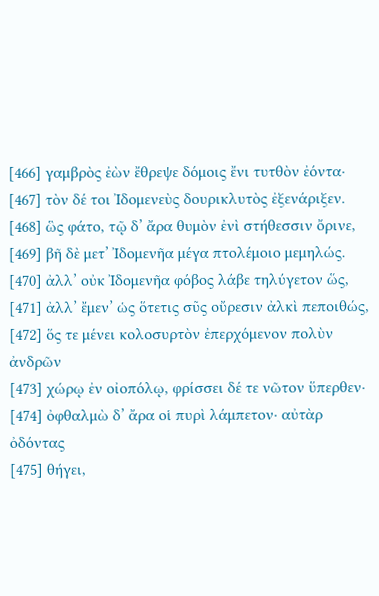[466] γαμβρὸς ἐὼν ἔθρεψε δόμοις ἔνι τυτθὸν ἐόντα·
[467] τὸν δέ τοι Ἰδομενεὺς δουρικλυτὸς ἐξενάριξεν.
[468] ὣς φάτο, τῷ δ’ ἄρα θυμὸν ἐνὶ στήθεσσιν ὄρινε,
[469] βῆ δὲ μετ’ Ἰδομενῆα μέγα πτολέμοιο μεμηλώς.
[470] ἀλλ’ οὐκ Ἰδομενῆα φόβος λάβε τηλύγετον ὥς,
[471] ἀλλ’ ἔμεν’ ὡς ὅτετις σῦς οὔρεσιν ἀλκὶ πεποιθώς,
[472] ὅς τε μένει κολοσυρτὸν ἐπερχόμενον πολὺν ἀνδρῶν
[473] χώρῳ ἐν οἰοπόλῳ, φρίσσει δέ τε νῶτον ὕπερθεν·
[474] ὀφθαλμὼ δ’ ἄρα οἱ πυρὶ λάμπετον· αὐτὰρ ὀδόντας
[475] θήγει,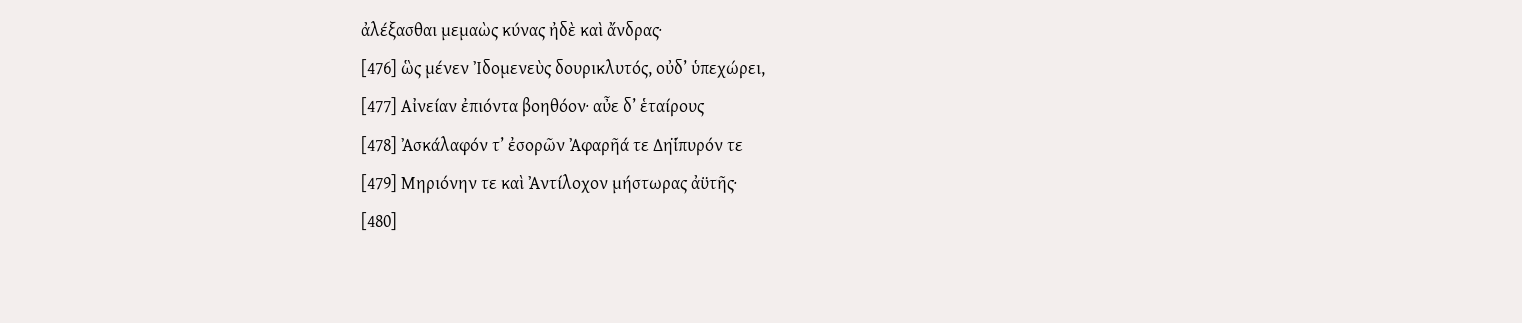ἀλέξασθαι μεμαὼς κύνας ἠδὲ καὶ ἄνδρας·
[476] ὣς μένεν Ἰδομενεὺς δουρικλυτός, οὐδ’ ὑπεχώρει,
[477] Αἰνείαν ἐπιόντα βοηθόον· αὖε δ’ ἑταίρους
[478] Ἀσκάλαφόν τ’ ἐσορῶν Ἀφαρῆά τε Δηί̈πυρόν τε
[479] Μηριόνην τε καὶ Ἀντίλοχον μήστωρας ἀϋτῆς·
[480]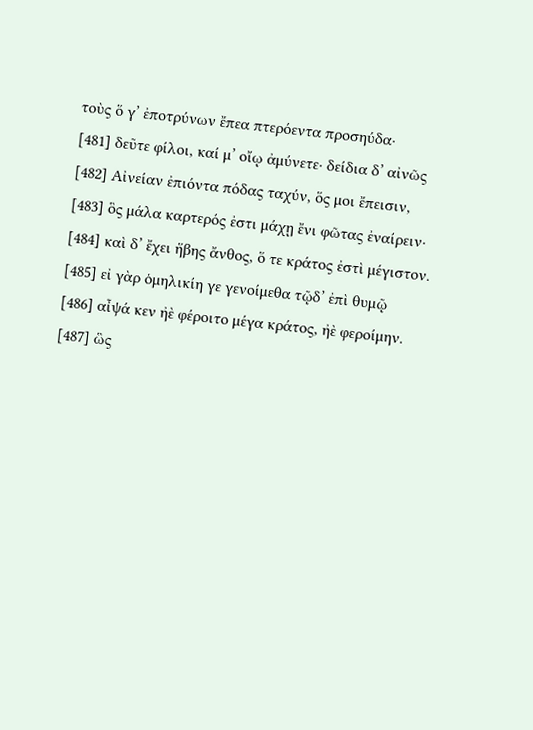τοὺς ὅ γ’ ἐποτρύνων ἔπεα πτερόεντα προσηύδα·
[481] δεῦτε φίλοι, καί μ’ οἴῳ ἀμύνετε· δείδια δ’ αἰνῶς
[482] Αἰνείαν ἐπιόντα πόδας ταχύν, ὅς μοι ἔπεισιν,
[483] ὃς μάλα καρτερός ἐστι μάχῃ ἔνι φῶτας ἐναίρειν·
[484] καὶ δ’ ἔχει ἥβης ἄνθος, ὅ τε κράτος ἐστὶ μέγιστον.
[485] εἰ γὰρ ὁμηλικίη γε γενοίμεθα τῷδ’ ἐπὶ θυμῷ
[486] αἶψά κεν ἠὲ φέροιτο μέγα κράτος, ἠὲ φεροίμην.
[487] ὣς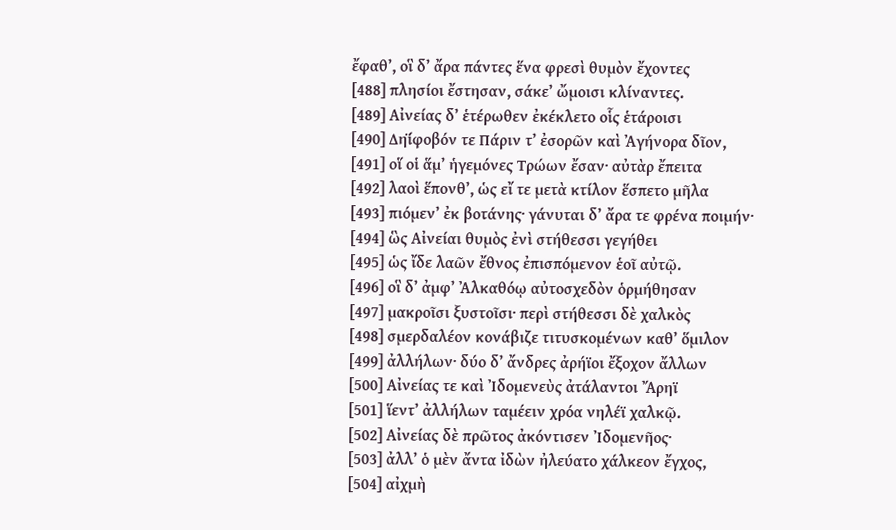ἔφαθ’, οἳ δ’ ἄρα πάντες ἕνα φρεσὶ θυμὸν ἔχοντες
[488] πλησίοι ἔστησαν, σάκε’ ὤμοισι κλίναντες.
[489] Αἰνείας δ’ ἑτέρωθεν ἐκέκλετο οἷς ἑτάροισι
[490] Δηί̈φοβόν τε Πάριν τ’ ἐσορῶν καὶ Ἀγήνορα δῖον,
[491] οἵ οἱ ἅμ’ ἡγεμόνες Τρώων ἔσαν· αὐτὰρ ἔπειτα
[492] λαοὶ ἕπονθ’, ὡς εἴ τε μετὰ κτίλον ἕσπετο μῆλα
[493] πιόμεν’ ἐκ βοτάνης· γάνυται δ’ ἄρα τε φρένα ποιμήν·
[494] ὣς Αἰνείαι θυμὸς ἐνὶ στήθεσσι γεγήθει
[495] ὡς ἴδε λαῶν ἔθνος ἐπισπόμενον ἑοῖ αὐτῷ.
[496] οἳ δ’ ἀμφ’ Ἀλκαθόῳ αὐτοσχεδὸν ὁρμήθησαν
[497] μακροῖσι ξυστοῖσι· περὶ στήθεσσι δὲ χαλκὸς
[498] σμερδαλέον κονάβιζε τιτυσκομένων καθ’ ὅμιλον
[499] ἀλλήλων· δύο δ’ ἄνδρες ἀρήϊοι ἔξοχον ἄλλων
[500] Αἰνείας τε καὶ Ἰδομενεὺς ἀτάλαντοι Ἄρηϊ
[501] ἵεντ’ ἀλλήλων ταμέειν χρόα νηλέϊ χαλκῷ.
[502] Αἰνείας δὲ πρῶτος ἀκόντισεν Ἰδομενῆος·
[503] ἀλλ’ ὁ μὲν ἄντα ἰδὼν ἠλεύατο χάλκεον ἔγχος,
[504] αἰχμὴ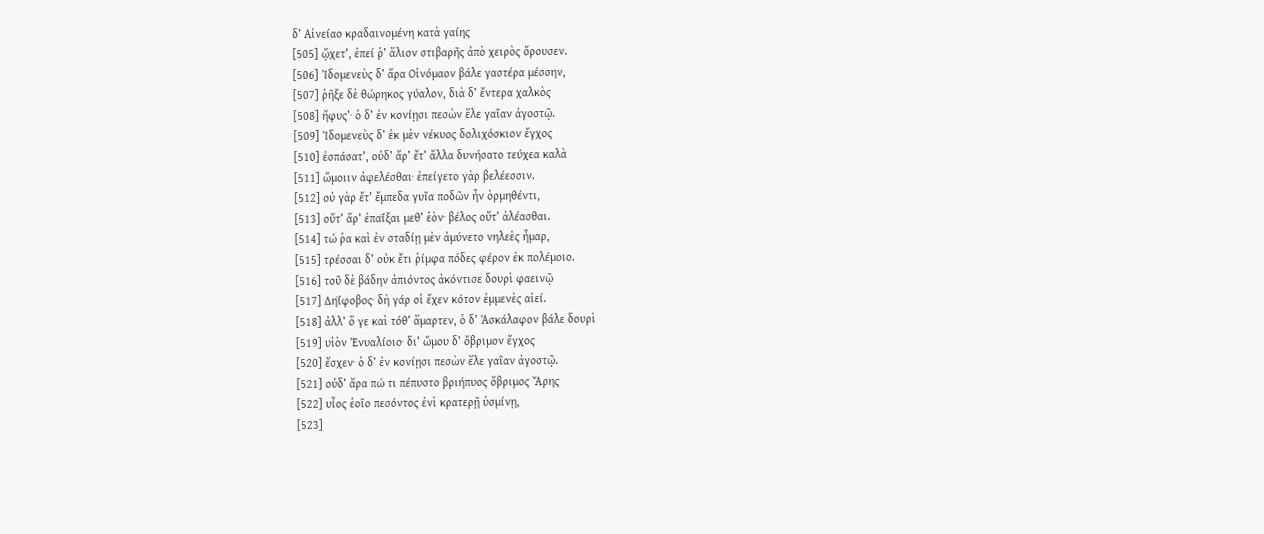δ’ Αἰνείαο κραδαινομένη κατὰ γαίης
[505] ᾤχετ’, ἐπεί ῥ’ ἅλιον στιβαρῆς ἀπὸ χειρὸς ὄρουσεν.
[506] Ἰδομενεὺς δ’ ἄρα Οἰνόμαον βάλε γαστέρα μέσσην,
[507] ῥῆξε δὲ θώρηκος γύαλον, διὰ δ’ ἔντερα χαλκὸς
[508] ἤφυς’· ὁ δ’ ἐν κονίῃσι πεσὼν ἕλε γαῖαν ἀγοστῷ.
[509] Ἰδομενεὺς δ’ ἐκ μὲν νέκυος δολιχόσκιον ἔγχος
[510] ἐσπάσατ’, οὐδ’ ἄρ’ ἔτ’ ἄλλα δυνήσατο τεύχεα καλὰ
[511] ὤμοιιν ἀφελέσθαι· ἐπείγετο γὰρ βελέεσσιν.
[512] οὐ γὰρ ἔτ’ ἔμπεδα γυῖα ποδῶν ἦν ὁρμηθέντι,
[513] οὔτ’ ἄρ’ ἐπαί̈ξαι μεθ’ ἑὸν· βέλος οὔτ’ ἀλέασθαι.
[514] τώ ῥα καὶ ἐν σταδίῃ μὲν ἀμύνετο νηλεὲς ἦμαρ,
[515] τρέσσαι δ’ οὐκ ἔτι ῥίμφα πόδες φέρον ἐκ πολέμοιο.
[516] τοῦ δὲ βάδην ἀπιόντος ἀκόντισε δουρὶ φαεινῷ
[517] Δηί̈φοβος· δὴ γάρ οἱ ἔχεν κότον ἐμμενὲς αἰεί.
[518] ἀλλ’ ὅ γε καὶ τόθ’ ἅμαρτεν, ὁ δ’ Ἀσκάλαφον βάλε δουρὶ
[519] υἱὸν Ἐνυαλίοιο· δι’ ὤμου δ’ ὄβριμον ἔγχος
[520] ἔσχεν· ὁ δ’ ἐν κονίῃσι πεσὼν ἕλε γαῖαν ἀγοστῷ.
[521] οὐδ’ ἄρα πώ τι πέπυστο βριήπυος ὄβριμος Ἄρης
[522] υἷος ἑοῖο πεσόντος ἐνὶ κρατερῇ ὑσμίνῃ,
[523]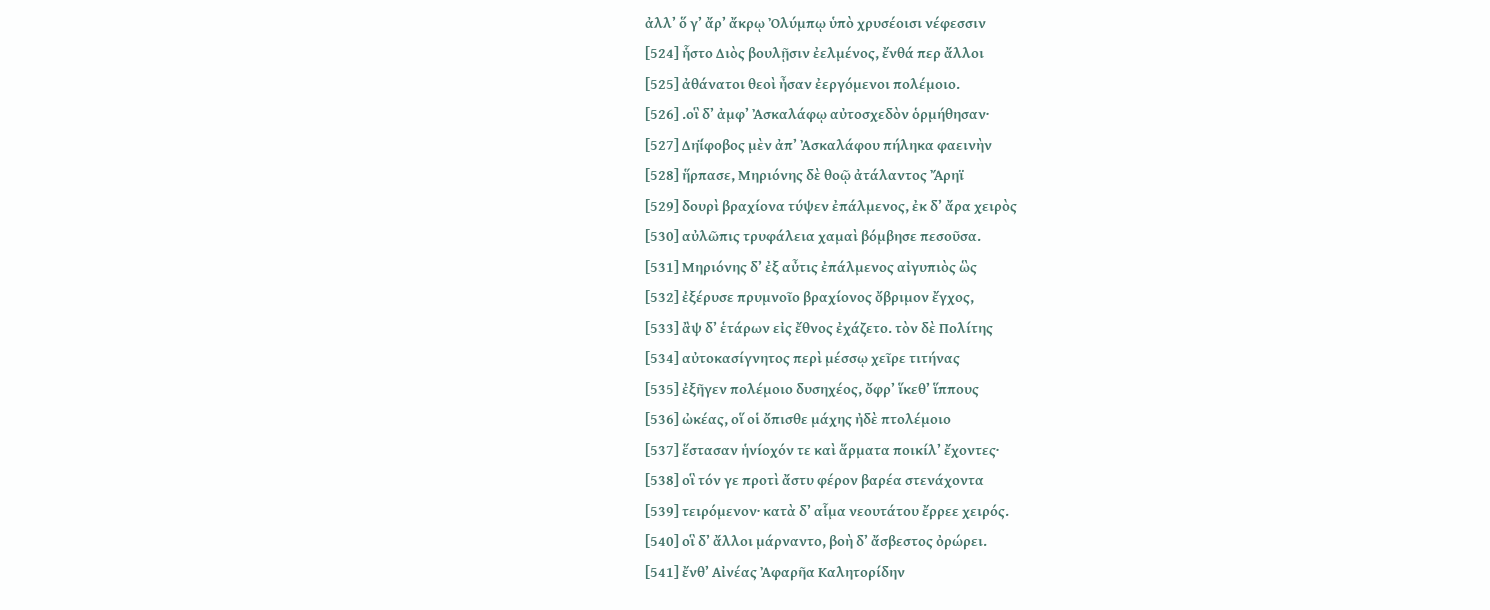ἀλλ’ ὅ γ’ ἄρ’ ἄκρῳ Ὀλύμπῳ ὑπὸ χρυσέοισι νέφεσσιν
[524] ἧστο Διὸς βουλῇσιν ἐελμένος, ἔνθά περ ἄλλοι
[525] ἀθάνατοι θεοὶ ἦσαν ἐεργόμενοι πολέμοιο.
[526] .οἳ δ’ ἀμφ’ Ἀσκαλάφῳ αὐτοσχεδὸν ὁρμήθησαν·
[527] Δηί̈φοβος μὲν ἀπ’ Ἀσκαλάφου πήληκα φαεινὴν
[528] ἥρπασε, Μηριόνης δὲ θοῷ ἀτάλαντος Ἄρηϊ
[529] δουρὶ βραχίονα τύψεν ἐπάλμενος, ἐκ δ’ ἄρα χειρὸς
[530] αὐλῶπις τρυφάλεια χαμαὶ βόμβησε πεσοῦσα.
[531] Μηριόνης δ’ ἐξ αὖτις ἐπάλμενος αἰγυπιὸς ὣς
[532] ἐξέρυσε πρυμνοῖο βραχίονος ὄβριμον ἔγχος,
[533] ἂψ δ’ ἑτάρων εἰς ἔθνος ἐχάζετο. τὸν δὲ Πολίτης
[534] αὐτοκασίγνητος περὶ μέσσῳ χεῖρε τιτήνας
[535] ἐξῆγεν πολέμοιο δυσηχέος, ὄφρ’ ἵκεθ’ ἵππους
[536] ὠκέας, οἵ οἱ ὄπισθε μάχης ἠδὲ πτολέμοιο
[537] ἕστασαν ἡνίοχόν τε καὶ ἅρματα ποικίλ’ ἔχοντες·
[538] οἳ τόν γε προτὶ ἄστυ φέρον βαρέα στενάχοντα
[539] τειρόμενον· κατὰ δ’ αἷμα νεουτάτου ἔρρεε χειρός.
[540] οἳ δ’ ἄλλοι μάρναντο, βοὴ δ’ ἄσβεστος ὀρώρει.
[541] ἔνθ’ Αἰνέας Ἀφαρῆα Καλητορίδην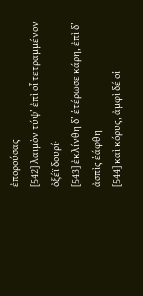ἐπορούσας
[542] λαιμὸν τύψ’ ἐπὶ οἷ τετραμμένον ὀξέϊ δουρί·
[543] ἐκλίνθη δ’ ἑτέρωσε κάρη, ἐπὶ δ’ ἀσπὶς ἑάφθη
[544] καὶ κόρυς, ἀμφὶ δέ οἱ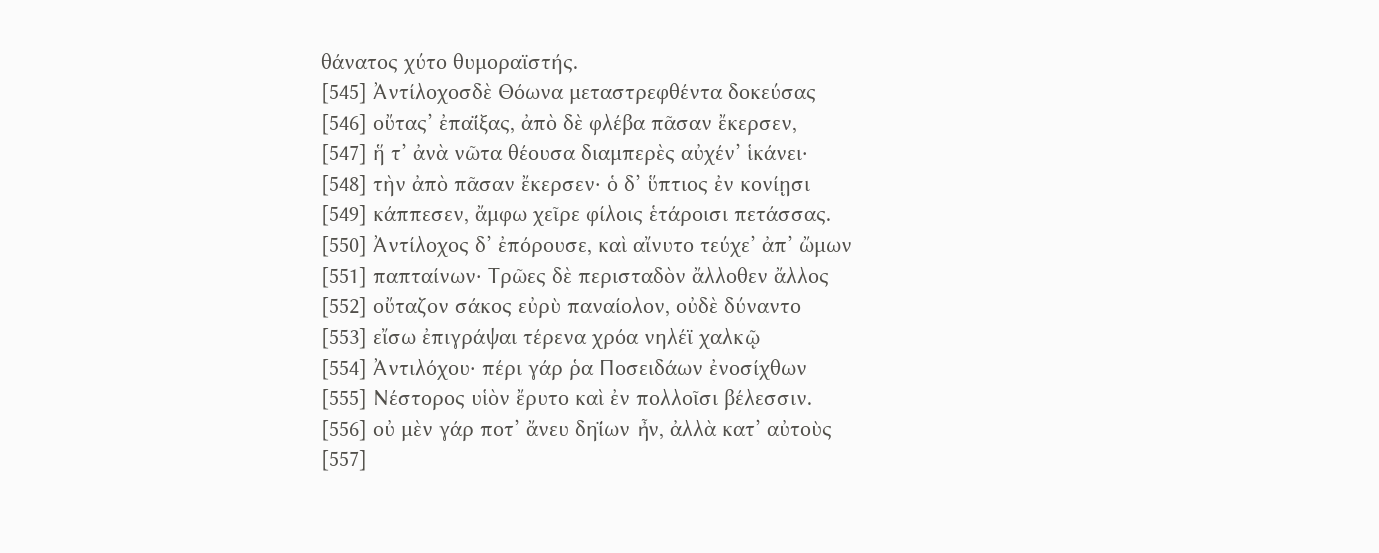θάνατος χύτο θυμοραϊστής.
[545] Ἀντίλοχοσδὲ Θόωνα μεταστρεφθέντα δοκεύσας
[546] οὔτας’ ἐπαί̈ξας, ἀπὸ δὲ φλέβα πᾶσαν ἔκερσεν,
[547] ἥ τ’ ἀνὰ νῶτα θέουσα διαμπερὲς αὐχέν’ ἱκάνει·
[548] τὴν ἀπὸ πᾶσαν ἔκερσεν· ὁ δ’ ὕπτιος ἐν κονίῃσι
[549] κάππεσεν, ἄμφω χεῖρε φίλοις ἑτάροισι πετάσσας.
[550] Ἀντίλοχος δ’ ἐπόρουσε, καὶ αἴνυτο τεύχε’ ἀπ’ ὤμων
[551] παπταίνων· Τρῶες δὲ περισταδὸν ἄλλοθεν ἄλλος
[552] οὔταζον σάκος εὐρὺ παναίολον, οὐδὲ δύναντο
[553] εἴσω ἐπιγράψαι τέρενα χρόα νηλέϊ χαλκῷ
[554] Ἀντιλόχου· πέρι γάρ ῥα Ποσειδάων ἐνοσίχθων
[555] Νέστορος υἱὸν ἔρυτο καὶ ἐν πολλοῖσι βέλεσσιν.
[556] οὐ μὲν γάρ ποτ’ ἄνευ δηί̈ων ἦν, ἀλλὰ κατ’ αὐτοὺς
[557]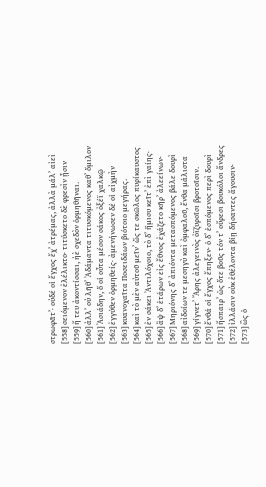στρωφᾶτ’· οὐδέ οἱ ἔγχος ἔχ’ ἀτρέμας, ἀλλὰ μάλ’ αἰεὶ
[558] σειόμενον ἐλέλικτο· τιτύσκετο δὲ φρεσὶν ᾗσιν
[559] ἤ τευ ἀκοντίσσαι, ἠὲ σχεδὸν ὁρμηθῆναι.
[560] ἀλλ’ οὐ λῆθ’ Ἀδάμαντα τιτυσκόμενος καθ’ ὅμιλον
[561] Ἀσιάδην, ὅ οἱ οὖτα μέσον σάκος ὀξέϊ χαλκῷ
[562] ἐγγύθεν ὁρμηθείς· ἀμενήνωσεν δέ οἱ αἰχμὴν
[563] κυανοχαῖτα Ποσειδάων βιότοιο μεγήρας.
[564] καὶ τὸ μὲν αὐτοῦ μεῖν’ ὥς τε σκῶλος πυρίκαυστος
[565] ἐν σάκει Ἀντιλόχοιο, τὸ δ’ ἥμισυ κεῖτ’ ἐπὶ γαίης·
[566] ἂψ δ’ ἑτάρων εἰς ἔθνος ἐχάζετο κῆρ’ ἀλεείνων·
[567] Μηριόνης δ’ ἀπιόντα μετασπόμενος βάλε δουρὶ
[568] αἰδοίων τε μεσηγὺ καὶ ὀμφαλοῦ, ἔνθα μάλιστα
[569] γίγνετ’ Ἄρης ἀλεγεινὸς ὀϊζυροῖσι βροτοῖσιν.
[570] ἔνθά οἱ ἔγχος ἔπηξεν· ὁ δ’ ἑσπόμενος περὶ δουρὶ
[571] ἤσπαιρ’ ὡς ὅτε βοῦς τόν τ’ οὔρεσι βουκόλοι ἄνδρες
[572] ἰλλάσιν οὐκ ἐθέλοντα βίῃ δήσαντες ἄγουσιν·
[573] ὣς ὁ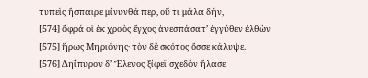τυπεὶς ἤσπαιρε μίνυνθά περ, οὔ τι μάλα δήν,
[574] ὄφρά οἱ ἐκ χροὸς ἔγχος ἀνεσπάσατ’ ἐγγύθεν ἐλθὼν
[575] ἥρως Μηριόνης· τὸν δὲ σκότος ὄσσε κάλυψε.
[576] Δηί̈πυρον δ’ Ἕλενος ξίφεϊ σχεδὸν ἤλασε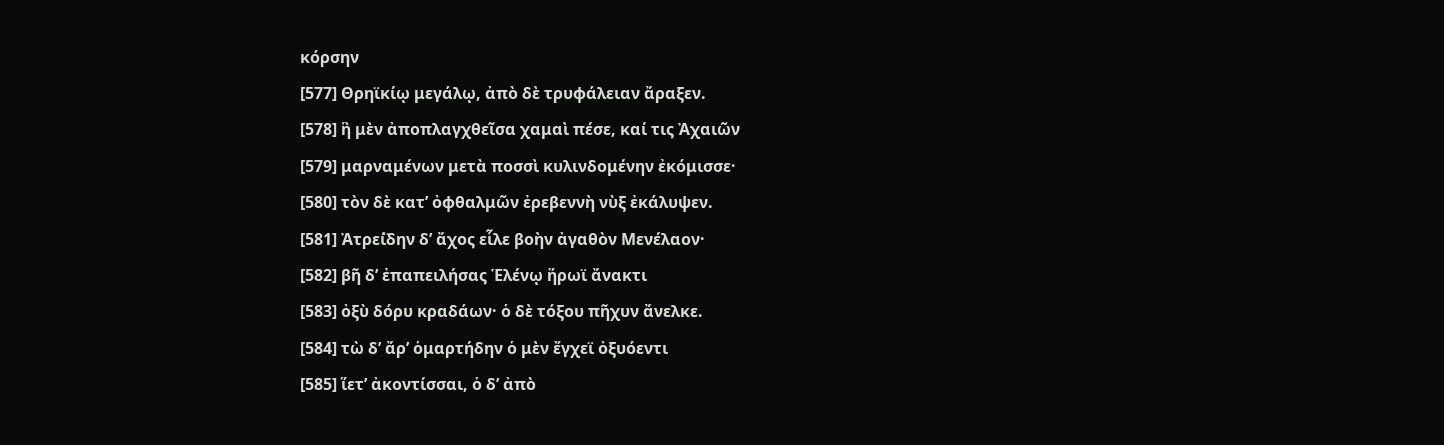κόρσην
[577] Θρηϊκίῳ μεγάλῳ, ἀπὸ δὲ τρυφάλειαν ἄραξεν.
[578] ἣ μὲν ἀποπλαγχθεῖσα χαμαὶ πέσε, καί τις Ἀχαιῶν
[579] μαρναμένων μετὰ ποσσὶ κυλινδομένην ἐκόμισσε·
[580] τὸν δὲ κατ’ ὀφθαλμῶν ἐρεβεννὴ νὺξ ἐκάλυψεν.
[581] Ἀτρεί̈δην δ’ ἄχος εἷλε βοὴν ἀγαθὸν Μενέλαον·
[582] βῆ δ’ ἐπαπειλήσας Ἑλένῳ ἥρωϊ ἄνακτι
[583] ὀξὺ δόρυ κραδάων· ὁ δὲ τόξου πῆχυν ἄνελκε.
[584] τὼ δ’ ἄρ’ ὁμαρτήδην ὁ μὲν ἔγχεϊ ὀξυόεντι
[585] ἵετ’ ἀκοντίσσαι, ὁ δ’ ἀπὸ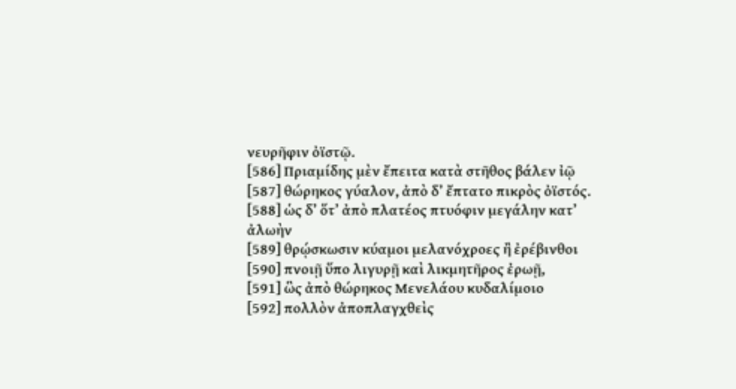νευρῆφιν ὀϊστῷ.
[586] Πριαμίδης μὲν ἔπειτα κατὰ στῆθος βάλεν ἰῷ
[587] θώρηκος γύαλον, ἀπὸ δ’ ἔπτατο πικρὸς ὀϊστός.
[588] ὡς δ’ ὅτ’ ἀπὸ πλατέος πτυόφιν μεγάλην κατ’ ἀλωὴν
[589] θρῴσκωσιν κύαμοι μελανόχροες ἢ ἐρέβινθοι
[590] πνοιῇ ὕπο λιγυρῇ καὶ λικμητῆρος ἐρωῇ,
[591] ὣς ἀπὸ θώρηκος Μενελάου κυδαλίμοιο
[592] πολλὸν ἀποπλαγχθεὶς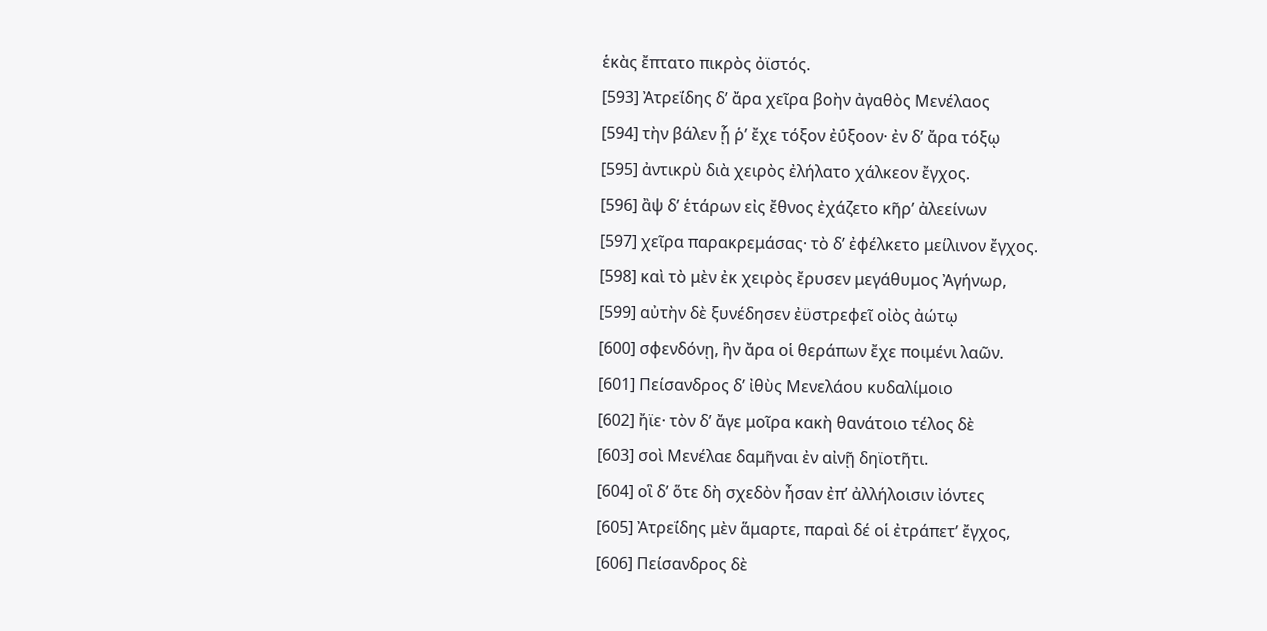ἑκὰς ἔπτατο πικρὸς ὀϊστός.
[593] Ἀτρεί̈δης δ’ ἄρα χεῖρα βοὴν ἀγαθὸς Μενέλαος
[594] τὴν βάλεν ᾗ ῥ’ ἔχε τόξον ἐύ̈ξοον· ἐν δ’ ἄρα τόξῳ
[595] ἀντικρὺ διὰ χειρὸς ἐλήλατο χάλκεον ἔγχος.
[596] ἂψ δ’ ἑτάρων εἰς ἔθνος ἐχάζετο κῆρ’ ἀλεείνων
[597] χεῖρα παρακρεμάσας· τὸ δ’ ἐφέλκετο μείλινον ἔγχος.
[598] καὶ τὸ μὲν ἐκ χειρὸς ἔρυσεν μεγάθυμος Ἀγήνωρ,
[599] αὐτὴν δὲ ξυνέδησεν ἐϋστρεφεῖ οἰὸς ἀώτῳ
[600] σφενδόνῃ, ἣν ἄρα οἱ θεράπων ἔχε ποιμένι λαῶν.
[601] Πείσανδρος δ’ ἰθὺς Μενελάου κυδαλίμοιο
[602] ἤϊε· τὸν δ’ ἄγε μοῖρα κακὴ θανάτοιο τέλος δὲ
[603] σοὶ Μενέλαε δαμῆναι ἐν αἰνῇ δηϊοτῆτι.
[604] οἳ δ’ ὅτε δὴ σχεδὸν ἦσαν ἐπ’ ἀλλήλοισιν ἰόντες
[605] Ἀτρεί̈δης μὲν ἅμαρτε, παραὶ δέ οἱ ἐτράπετ’ ἔγχος,
[606] Πείσανδρος δὲ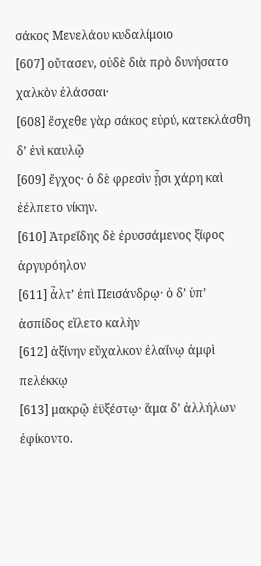σάκος Μενελάου κυδαλίμοιο
[607] οὔτασεν, οὐδὲ διὰ πρὸ δυνήσατο χαλκὸν ἐλάσσαι·
[608] ἔσχεθε γὰρ σάκος εὐρύ, κατεκλάσθη δ’ ἐνὶ καυλῷ
[609] ἔγχος· ὁ δὲ φρεσὶν ᾗσι χάρη καὶ ἐέλπετο νίκην.
[610] Ἀτρεί̈δης δὲ ἐρυσσάμενος ξίφος ἀργυρόηλον
[611] ἆλτ’ ἐπὶ Πεισάνδρῳ· ὁ δ’ ὑπ’ ἀσπίδος εἵλετο καλὴν
[612] ἀξίνην εὔχαλκον ἐλαί̈νῳ ἀμφὶ πελέκκῳ
[613] μακρῷ ἐϋξέστῳ· ἅμα δ’ ἀλλήλων ἐφίκοντο.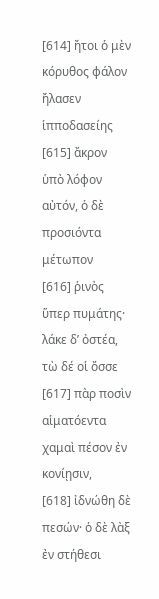[614] ἤτοι ὁ μὲν κόρυθος φάλον ἤλασεν ἱπποδασείης
[615] ἄκρον ὑπὸ λόφον αὐτόν, ὁ δὲ προσιόντα μέτωπον
[616] ῥινὸς ὕπερ πυμάτης· λάκε δ’ ὀστέα, τὼ δέ οἱ ὄσσε
[617] πὰρ ποσὶν αἱματόεντα χαμαὶ πέσον ἐν κονίῃσιν,
[618] ἰδνώθη δὲ πεσών· ὁ δὲ λὰξ ἐν στήθεσι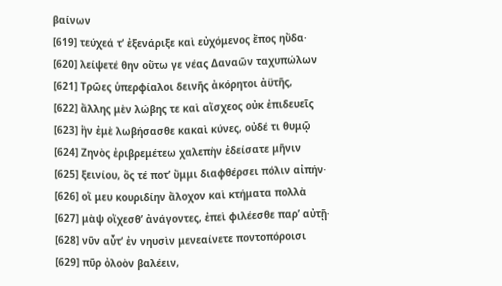βαίνων
[619] τεύχεά τ’ ἐξενάριξε καὶ εὐχόμενος ἔπος ηὔδα·
[620] λείψετέ θην οὕτω γε νέας Δαναῶν ταχυπώλων
[621] Τρῶες ὑπερφίαλοι δεινῆς ἀκόρητοι ἀϋτῆς,
[622] ἄλλης μὲν λώβης τε καὶ αἴσχεος οὐκ ἐπιδευεῖς
[623] ἣν ἐμὲ λωβήσασθε κακαὶ κύνες, οὐδέ τι θυμῷ
[624] Ζηνὸς ἐριβρεμέτεω χαλεπὴν ἐδείσατε μῆνιν
[625] ξεινίου, ὅς τέ ποτ’ ὔμμι διαφθέρσει πόλιν αἰπήν·
[626] οἵ μευ κουριδίην ἄλοχον καὶ κτήματα πολλὰ
[627] μὰψ οἴχεσθ’ ἀνάγοντες, ἐπεὶ φιλέεσθε παρ’ αὐτῇ·
[628] νῦν αὖτ’ ἐν νηυσὶν μενεαίνετε ποντοπόροισι
[629] πῦρ ὀλοὸν βαλέειν,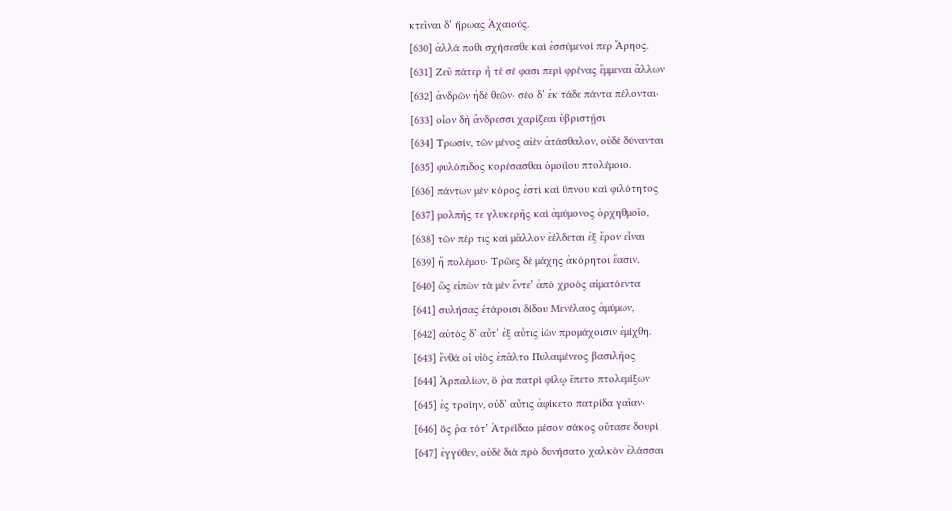κτεῖναι δ’ ἥρωας Ἀχαιούς.
[630] ἀλλά ποθι σχήσεσθε καὶ ἐσσύμενοί περ Ἄρηος.
[631] Ζεῦ πάτερ ἦ τέ σέ φασι περὶ φρένας ἔμμεναι ἄλλων
[632] ἀνδρῶν ἠδὲ θεῶν· σέο δ’ ἐκ τάδε πάντα πέλονται·
[633] οἷον δὴ ἄνδρεσσι χαρίζεαι ὑβριστῇσι
[634] Τρωσίν, τῶν μένος αἰὲν ἀτάσθαλον, οὐδὲ δύνανται
[635] φυλόπιδος κορέσασθαι ὁμοιί̈ου πτολέμοιο.
[636] πάντων μὲν κόρος ἐστὶ καὶ ὕπνου καὶ φιλότητος
[637] μολπῆς τε γλυκερῆς καὶ ἀμύμονος ὀρχηθμοῖο,
[638] τῶν πέρ τις καὶ μᾶλλον ἐέλδεται ἐξ ἔρον εἷναι
[639] ἢ πολέμου· Τρῶες δὲ μάχης ἀκόρητοι ἔασιν.
[640] ὣς εἰπὼν τὰ μὲν ἔντε’ ἀπὸ χροὸς αἱματόεντα
[641] συλήσας ἑτάροισι δίδου Μενέλαος ἀμύμων,
[642] αὐτὸς δ’ αὖτ’ ἐξ αὖτις ἰὼν προμάχοισιν ἐμίχθη.
[643] ἔνθά οἱ υἱὸς ἐπᾶλτο Πυλαιμένεος βασιλῆος
[644] Ἁρπαλίων, ὅ ῥα πατρὶ φίλῳ ἕπετο πτολεμίξων
[645] ἐς τροίην, οὐδ’ αὖτις ἀφίκετο πατρίδα γαῖαν·
[646] ὅς ῥα τότ’ Ἀτρεί̈δαο μέσον σάκος οὔτασε δουρὶ
[647] ἐγγύθεν, οὐδὲ διὰ πρὸ δυνήσατο χαλκὸν ἐλάσσαι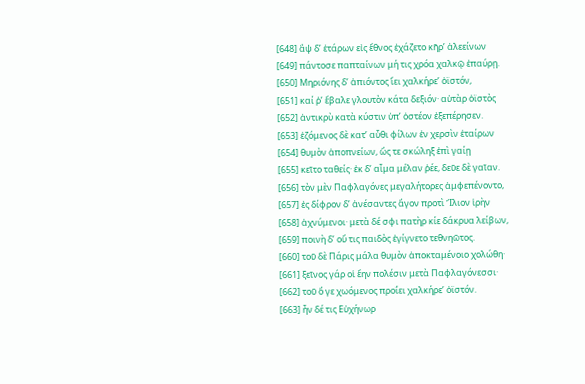[648] ἂψ δ’ ἑτάρων εἰς ἔθνος ἐχάζετο κῆρ’ ἀλεείνων
[649] πάντοσε παπταίνων μή τις χρόα χαλκῷ ἐπαύρῃ.
[650] Μηριόνης δ’ ἀπιόντος ἵει χαλκήρε’ ὀϊστόν,
[651] καί ῥ’ ἔβαλε γλουτὸν κάτα δεξιόν· αὐτὰρ ὀϊστὸς
[652] ἀντικρὺ κατὰ κύστιν ὑπ’ ὀστέον ἐξεπέρησεν.
[653] ἑζόμενος δὲ κατ’ αὖθι φίλων ἐν χερσὶν ἑταίρων
[654] θυμὸν ἀποπνείων, ὥς τε σκώληξ ἐπὶ γαίῃ
[655] κεῖτο ταθείς· ἐκ δ’ αἷμα μέλαν ῥέε, δεῦε δὲ γαῖαν.
[656] τὸν μὲν Παφλαγόνες μεγαλήτορες ἀμφεπένοντο,
[657] ἐς δίφρον δ’ ἀνέσαντες ἄγον προτὶ Ἴλιον ἱρὴν
[658] ἀχνύμενοι· μετὰ δέ σφι πατὴρ κίε δάκρυα λείβων,
[659] ποινὴ δ’ οὔ τις παιδὸς ἐγίγνετο τεθνηῶτος.
[660] τοῦ δὲ Πάρις μάλα θυμὸν ἀποκταμένοιο χολώθη·
[661] ξεῖνος γάρ οἱ ἔην πολέσιν μετὰ Παφλαγόνεσσι·
[662] τοῦ ὅ γε χωόμενος προί̈ει χαλκήρε’ ὀϊστόν.
[663] ἦν δέ τις Εὐχήνωρ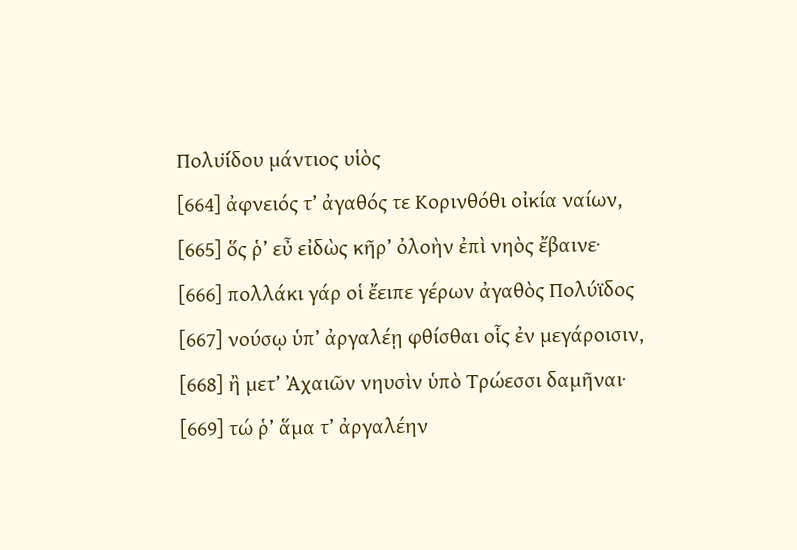Πολυί̈δου μάντιος υἱὸς
[664] ἀφνειός τ’ ἀγαθός τε Κορινθόθι οἰκία ναίων,
[665] ὅς ῥ’ εὖ εἰδὼς κῆρ’ ὀλοὴν ἐπὶ νηὸς ἔβαινε·
[666] πολλάκι γάρ οἱ ἔειπε γέρων ἀγαθὸς Πολύϊδος
[667] νούσῳ ὑπ’ ἀργαλέῃ φθίσθαι οἷς ἐν μεγάροισιν,
[668] ἢ μετ’ Ἀχαιῶν νηυσὶν ὑπὸ Τρώεσσι δαμῆναι·
[669] τώ ῥ’ ἅμα τ’ ἀργαλέην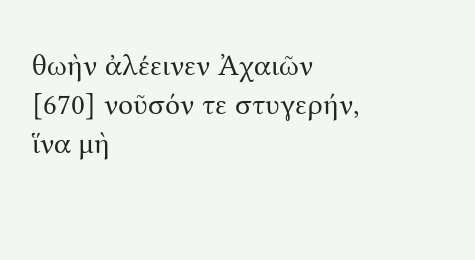θωὴν ἀλέεινεν Ἀχαιῶν
[670] νοῦσόν τε στυγερήν, ἵνα μὴ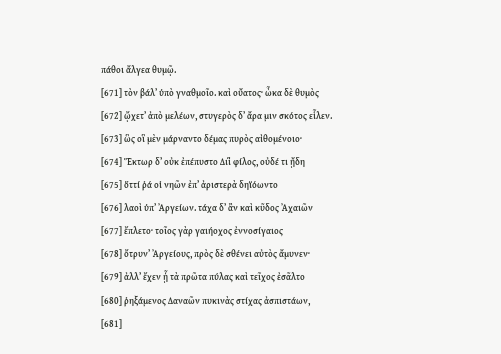πάθοι ἄλγεα θυμῷ.
[671] τὸν βάλ’ ὑπὸ γναθμοῖο. καὶ οὔατος· ὦκα δὲ θυμὸς
[672] ᾤχετ’ ἀπὸ μελέων, στυγερὸς δ’ ἄρα μιν σκότος εἷλεν.
[673] ὣς οἳ μὲν μάρναντο δέμας πυρὸς αἰθομένοιο·
[674] Ἕκτωρ δ’ οὐκ ἐπέπυστο Διὶ̈ φίλος, οὐδέ τι ᾔδη
[675] ὅττί ῥά οἱ νηῶν ἐπ’ ἀριστερὰ δηϊόωντο
[676] λαοὶ ὑπ’ Ἀργείων. τάχα δ’ ἂν καὶ κῦδος Ἀχαιῶν
[677] ἔπλετο· τοῖος γὰρ γαιήοχος ἐννοσίγαιος
[678] ὄτρυν’ Ἀργείους, πρὸς δὲ σθένει αὐτὸς ἄμυνεν·
[679] ἀλλ’ ἔχεν ᾗ τὰ πρῶτα πύλας καὶ τεῖχος ἐσᾶλτο
[680] ῥηξάμενος Δαναῶν πυκινὰς στίχας ἀσπιστάων,
[681]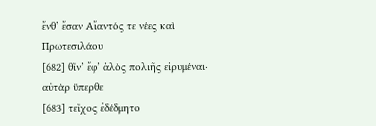ἔνθ’ ἔσαν Αἴαντός τε νέες καὶ Πρωτεσιλάου
[682] θῖν’ ἔφ’ ἁλὸς πολιῆς εἰρυμέναι· αὐτὰρ ὕπερθε
[683] τεῖχος ἐδέδμητο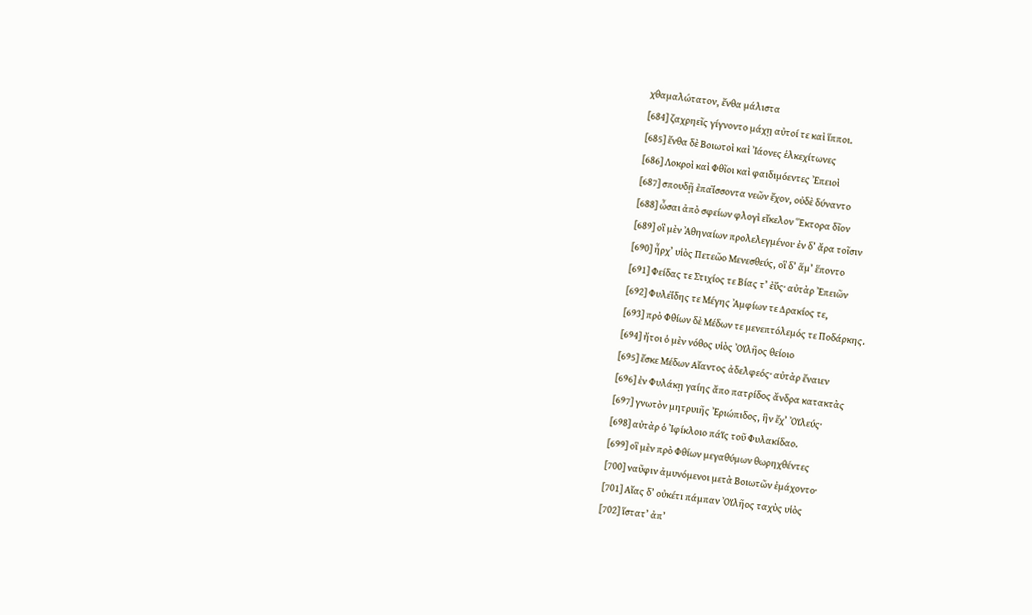χθαμαλώτατον, ἔνθα μάλιστα
[684] ζαχρηεῖς γίγνοντο μάχῃ αὐτοί τε καὶ ἵπποι.
[685] ἔνθα δὲ Βοιωτοὶ καὶ Ἰάονες ἑλκεχίτωνες
[686] Λοκροὶ καὶ Φθῖοι καὶ φαιδιμόεντες Ἐπειοὶ
[687] σπουδῇ ἐπαί̈σσοντα νεῶν ἔχον, οὐδὲ δύναντο
[688] ὦσαι ἀπὸ σφείων φλογὶ εἴκελον Ἕκτορα δῖον
[689] οἳ μὲν Ἀθηναίων προλελεγμένοι· ἐν δ’ ἄρα τοῖσιν
[690] ἦρχ’ υἱὸς Πετεῶο Μενεσθεύς, οἳ δ’ ἅμ’ ἕποντο
[691] Φείδας τε Στιχίος τε Βίας τ’ ἐύ̈ς· αὐτὰρ Ἐπειῶν
[692] Φυλεί̈δης τε Μέγης Ἀμφίων τε Δρακίος τε,
[693] πρὸ Φθίων δὲ Μέδων τε μενεπτόλεμός τε Ποδάρκης.
[694] ἤτοι ὁ μὲν νόθος υἱὸς Ὀϊλῆος θείοιο
[695] ἔσκε Μέδων Αἴαντος ἀδελφεός· αὐτὰρ ἔναιεν
[696] ἐν Φυλάκῃ γαίης ἄπο πατρίδος ἄνδρα κατακτὰς
[697] γνωτὸν μητρυιῆς Ἐριώπιδος, ἣν ἔχ’ Ὀϊλεύς·
[698] αὐτὰρ ὁ Ἰφίκλοιο πάϊς τοῦ Φυλακίδαο.
[699] οἳ μὲν πρὸ Φθίων μεγαθύμων θωρηχθέντες
[700] ναῦφιν ἀμυνόμενοι μετὰ Βοιωτῶν ἐμάχοντο·
[701] Αἴας δ’ οὐκέτι πάμπαν Ὀϊλῆος ταχὺς υἱὸς
[702] ἵστατ’ ἀπ’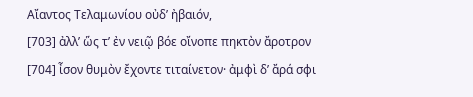Αἴαντος Τελαμωνίου οὐδ’ ἠβαιόν,
[703] ἀλλ’ ὥς τ’ ἐν νειῷ βόε οἴνοπε πηκτὸν ἄροτρον
[704] ἶσον θυμὸν ἔχοντε τιταίνετον· ἀμφὶ δ’ ἄρά σφι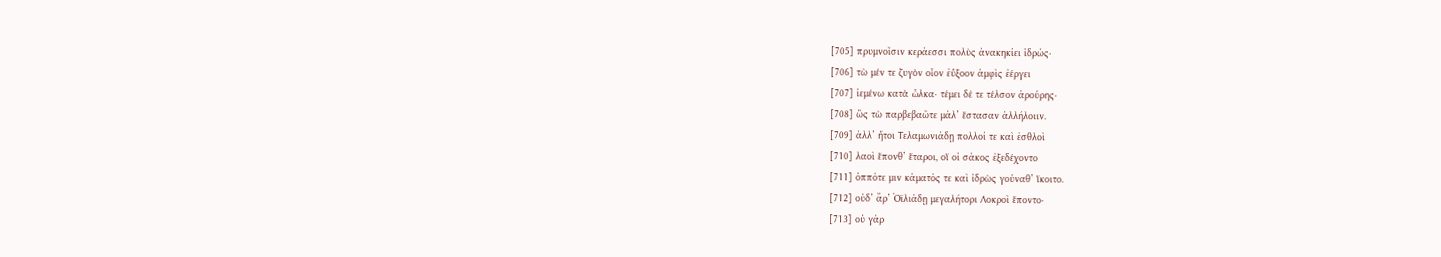[705] πρυμνοῖσιν κεράεσσι πολὺς ἀνακηκίει ἱδρώς·
[706] τὼ μέν τε ζυγὸν οἶον ἐύ̈ξοον ἀμφὶς ἐέργει
[707] ἱεμένω κατὰ ὦλκα· τέμει δέ τε τέλσον ἀρούρης·
[708] ὣς τὼ παρβεβαῶτε μάλ’ ἕστασαν ἀλλήλοιιν.
[709] ἀλλ’ ἤτοι Τελαμωνιάδῃ πολλοί τε καὶ ἐσθλοὶ
[710] λαοὶ ἕπονθ’ ἕταροι, οἵ οἱ σάκος ἐξεδέχοντο
[711] ὁππότε μιν κάματός τε καὶ ἱδρὼς γούναθ’ ἵκοιτο.
[712] οὐδ’ ἄρ’ Ὀϊλιάδῃ μεγαλήτορι Λοκροὶ ἕποντο·
[713] οὐ γάρ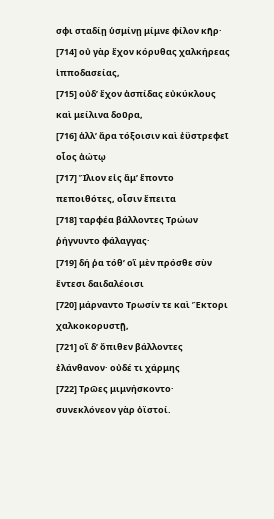σφι σταδίῃ ὑσμίνῃ μίμνε φίλον κῆρ·
[714] οὐ γὰρ ἔχον κόρυθας χαλκήρεας ἱπποδασείας,
[715] οὐδ’ ἔχον ἀσπίδας εὐκύκλους καὶ μείλινα δοῦρα,
[716] ἀλλ’ ἄρα τόξοισιν καὶ ἐϋστρεφεῖ οἶος ἀώτῳ
[717] Ἴλιον εἰς ἅμ’ ἕποντο πεποιθότες, οἷσιν ἔπειτα
[718] ταρφέα βάλλοντες Τρώων ῥήγνυντο φάλαγγας·
[719] δή ῥα τόθ’ οἳ μὲν πρόσθε σὺν ἔντεσι δαιδαλέοισι
[720] μάρναντο Τρωσίν τε καὶ Ἕκτορι χαλκοκορυστῇ,
[721] οἳ δ’ ὄπιθεν βάλλοντες ἐλάνθανον· οὐδέ τι χάρμης
[722] Τρῶες μιμνήσκοντο· συνεκλόνεον γὰρ ὀϊστοί.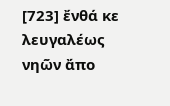[723] ἔνθά κε λευγαλέως νηῶν ἄπο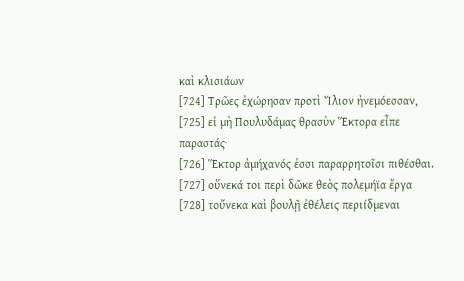καὶ κλισιάων
[724] Τρῶες ἐχώρησαν προτὶ Ἴλιον ἠνεμόεσσαν,
[725] εἰ μὴ Πουλυδάμας θρασὺν Ἕκτορα εἶπε παραστάς·
[726] Ἕκτορ ἀμήχανός ἐσσι παραρρητοῖσι πιθέσθαι.
[727] οὕνεκά τοι περὶ δῶκε θεὸς πολεμήϊα ἔργα
[728] τοὔνεκα καὶ βουλῇ ἐθέλεις περιίδμεναι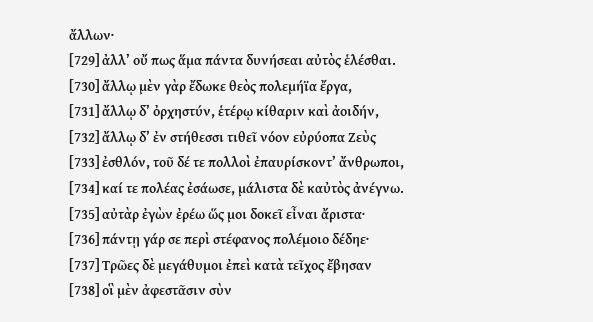ἄλλων·
[729] ἀλλ’ οὔ πως ἅμα πάντα δυνήσεαι αὐτὸς ἑλέσθαι.
[730] ἄλλῳ μὲν γὰρ ἔδωκε θεὸς πολεμήϊα ἔργα,
[731] ἄλλῳ δ’ ὀρχηστύν, ἑτέρῳ κίθαριν καὶ ἀοιδήν,
[732] ἄλλῳ δ’ ἐν στήθεσσι τιθεῖ νόον εὐρύοπα Ζεὺς
[733] ἐσθλόν, τοῦ δέ τε πολλοὶ ἐπαυρίσκοντ’ ἄνθρωποι,
[734] καί τε πολέας ἐσάωσε, μάλιστα δὲ καὐτὸς ἀνέγνω.
[735] αὐτὰρ ἐγὼν ἐρέω ὥς μοι δοκεῖ εἶναι ἄριστα·
[736] πάντῃ γάρ σε περὶ στέφανος πολέμοιο δέδηε·
[737] Τρῶες δὲ μεγάθυμοι ἐπεὶ κατὰ τεῖχος ἔβησαν
[738] οἳ μὲν ἀφεστᾶσιν σὺν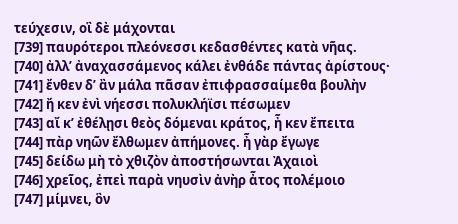τεύχεσιν, οἳ δὲ μάχονται
[739] παυρότεροι πλεόνεσσι κεδασθέντες κατὰ νῆας.
[740] ἀλλ’ ἀναχασσάμενος κάλει ἐνθάδε πάντας ἀρίστους·
[741] ἔνθεν δ’ ἂν μάλα πᾶσαν ἐπιφρασσαίμεθα βουλὴν
[742] ἤ κεν ἐνὶ νήεσσι πολυκλήϊσι πέσωμεν
[743] αἴ κ’ ἐθέλῃσι θεὸς δόμεναι κράτος, ἦ κεν ἔπειτα
[744] πὰρ νηῶν ἔλθωμεν ἀπήμονες. ἦ γὰρ ἔγωγε
[745] δείδω μὴ τὸ χθιζὸν ἀποστήσωνται Ἀχαιοὶ
[746] χρεῖος, ἐπεὶ παρὰ νηυσὶν ἀνὴρ ἆτος πολέμοιο
[747] μίμνει, ὃν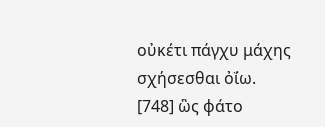οὐκέτι πάγχυ μάχης σχήσεσθαι ὀί̈ω.
[748] ὣς φάτο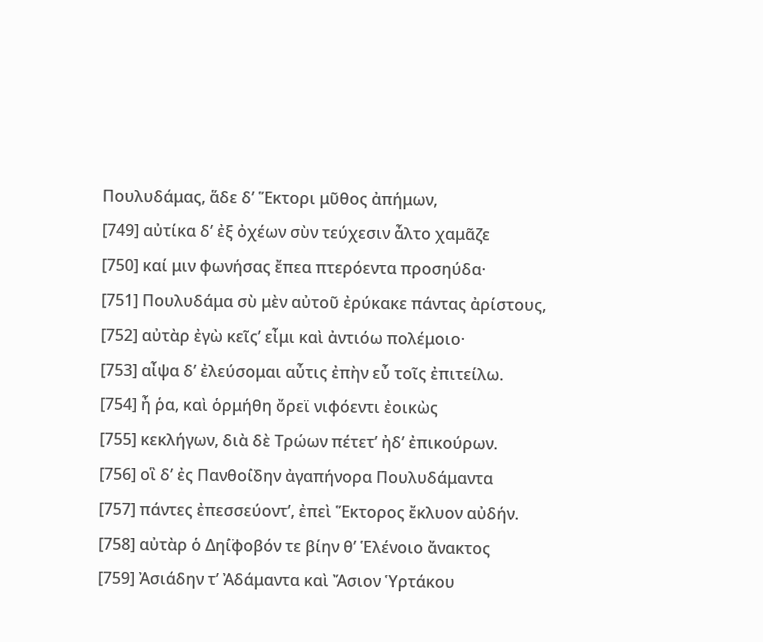Πουλυδάμας, ἅδε δ’ Ἕκτορι μῦθος ἀπήμων,
[749] αὐτίκα δ’ ἐξ ὀχέων σὺν τεύχεσιν ἆλτο χαμᾶζε
[750] καί μιν φωνήσας ἔπεα πτερόεντα προσηύδα·
[751] Πουλυδάμα σὺ μὲν αὐτοῦ ἐρύκακε πάντας ἀρίστους,
[752] αὐτὰρ ἐγὼ κεῖς’ εἶμι καὶ ἀντιόω πολέμοιο·
[753] αἶψα δ’ ἐλεύσομαι αὖτις ἐπὴν εὖ τοῖς ἐπιτείλω.
[754] ἦ ῥα, καὶ ὁρμήθη ὄρεϊ νιφόεντι ἐοικὼς
[755] κεκλήγων, διὰ δὲ Τρώων πέτετ’ ἠδ’ ἐπικούρων.
[756] οἳ δ’ ἐς Πανθοί̈δην ἀγαπήνορα Πουλυδάμαντα
[757] πάντες ἐπεσσεύοντ’, ἐπεὶ Ἕκτορος ἔκλυον αὐδήν.
[758] αὐτὰρ ὁ Δηί̈φοβόν τε βίην θ’ Ἑλένοιο ἄνακτος
[759] Ἀσιάδην τ’ Ἀδάμαντα καὶ Ἄσιον Ὑρτάκου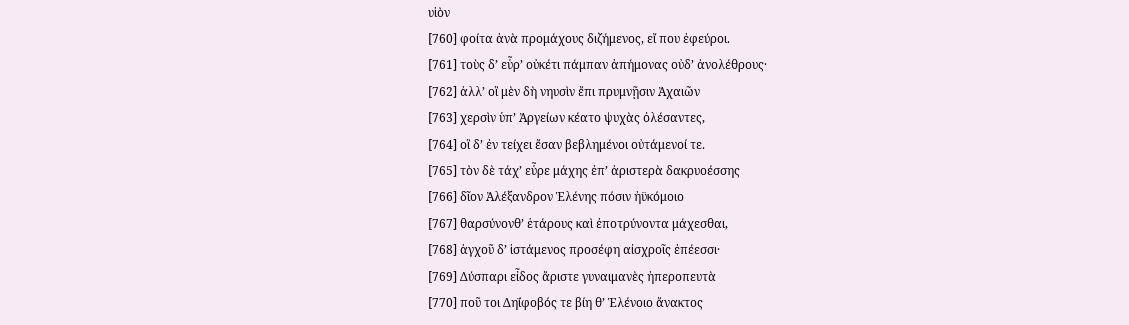υἱὸν
[760] φοίτα ἀνὰ προμάχους διζήμενος, εἴ που ἐφεύροι.
[761] τοὺς δ’ εὗρ’ οὐκέτι πάμπαν ἀπήμονας οὐδ’ ἀνολέθρους·
[762] ἀλλ’ οἳ μὲν δὴ νηυσὶν ἔπι πρυμνῇσιν Ἀχαιῶν
[763] χερσὶν ὑπ’ Ἀργείων κέατο ψυχὰς ὀλέσαντες,
[764] οἳ δ’ ἐν τείχει ἔσαν βεβλημένοι οὐτάμενοί τε.
[765] τὸν δὲ τάχ’ εὗρε μάχης ἐπ’ ἀριστερὰ δακρυοέσσης
[766] δῖον Ἀλέξανδρον Ἑλένης πόσιν ἠϋκόμοιο
[767] θαρσύνονθ’ ἑτάρους καὶ ἐποτρύνοντα μάχεσθαι,
[768] ἀγχοῦ δ’ ἱστάμενος προσέφη αἰσχροῖς ἐπέεσσι·
[769] Δύσπαρι εἶδος ἄριστε γυναιμανὲς ἠπεροπευτὰ
[770] ποῦ τοι Δηί̈φοβός τε βίη θ’ Ἑλένοιο ἄνακτος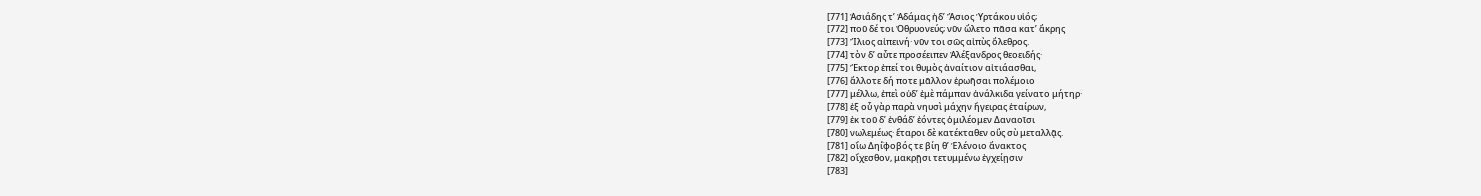[771] Ἀσιάδης τ’ Ἀδάμας ἠδ’ Ἄσιος Ὑρτάκου υἱός;
[772] ποῦ δέ τοι Ὀθρυονεύς; νῦν ὤλετο πᾶσα κατ’ ἄκρης
[773] Ἴλιος αἰπεινή· νῦν τοι σῶς αἰπὺς ὄλεθρος.
[774] τὸν δ’ αὖτε προσέειπεν Ἀλέξανδρος θεοειδής·
[775] Ἕκτορ ἐπεί τοι θυμὸς ἀναίτιον αἰτιάασθαι,
[776] ἄλλοτε δή ποτε μᾶλλον ἐρωῆσαι πολέμοιο
[777] μέλλω, ἐπεὶ οὐδ’ ἐμὲ πάμπαν ἀνάλκιδα γείνατο μήτηρ·
[778] ἐξ οὗ γὰρ παρὰ νηυσὶ μάχην ἤγειρας ἑταίρων,
[779] ἐκ τοῦ δ’ ἐνθάδ’ ἐόντες ὁμιλέομεν Δαναοῖσι
[780] νωλεμέως· ἕταροι δὲ κατέκταθεν οὓς σὺ μεταλλᾷς.
[781] οἴω Δηί̈φοβός τε βίη θ’ Ἑλένοιο ἄνακτος
[782] οἴχεσθον, μακρῇσι τετυμμένω ἐγχείῃσιν
[783]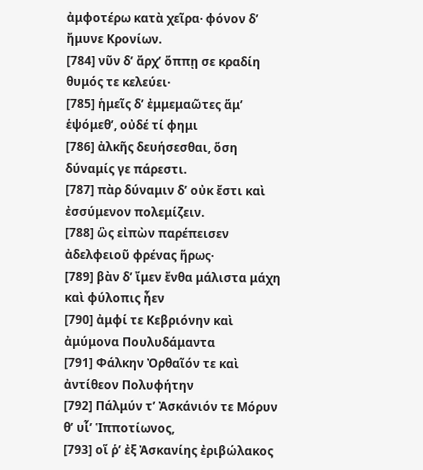ἀμφοτέρω κατὰ χεῖρα· φόνον δ’ ἤμυνε Κρονίων.
[784] νῦν δ’ ἄρχ’ ὅππῃ σε κραδίη θυμός τε κελεύει·
[785] ἡμεῖς δ’ ἐμμεμαῶτες ἅμ’ ἑψόμεθ’, οὐδέ τί φημι
[786] ἀλκῆς δευήσεσθαι, ὅση δύναμίς γε πάρεστι.
[787] πὰρ δύναμιν δ’ οὐκ ἔστι καὶ ἐσσύμενον πολεμίζειν.
[788] ὣς εἰπὼν παρέπεισεν ἀδελφειοῦ φρένας ἥρως·
[789] βὰν δ’ ἴμεν ἔνθα μάλιστα μάχη καὶ φύλοπις ἦεν
[790] ἀμφί τε Κεβριόνην καὶ ἀμύμονα Πουλυδάμαντα
[791] Φάλκην Ὀρθαῖόν τε καὶ ἀντίθεον Πολυφήτην
[792] Πάλμύν τ’ Ἀσκάνιόν τε Μόρυν θ’ υἷ’ Ἱπποτίωνος,
[793] οἵ ῥ’ ἐξ Ἀσκανίης ἐριβώλακος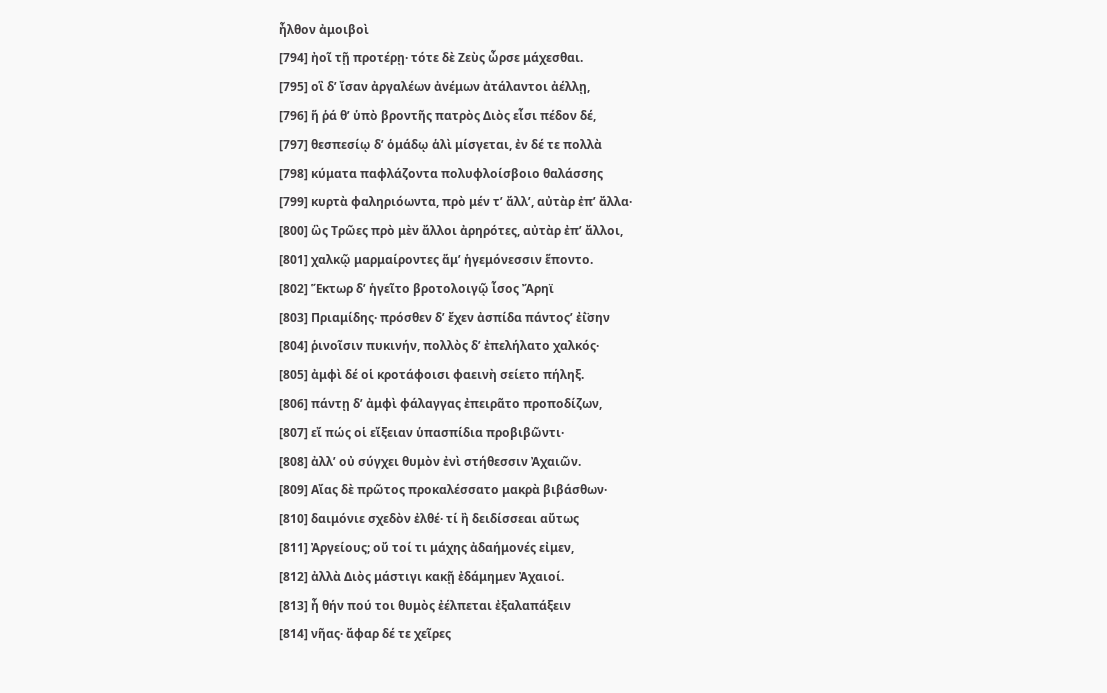ἦλθον ἀμοιβοὶ
[794] ἠοῖ τῇ προτέρῃ· τότε δὲ Ζεὺς ὦρσε μάχεσθαι.
[795] οἳ δ’ ἴσαν ἀργαλέων ἀνέμων ἀτάλαντοι ἀέλλῃ,
[796] ἥ ῥά θ’ ὑπὸ βροντῆς πατρὸς Διὸς εἶσι πέδον δέ,
[797] θεσπεσίῳ δ’ ὁμάδῳ ἁλὶ μίσγεται, ἐν δέ τε πολλὰ
[798] κύματα παφλάζοντα πολυφλοίσβοιο θαλάσσης
[799] κυρτὰ φαληριόωντα, πρὸ μέν τ’ ἄλλ’, αὐτὰρ ἐπ’ ἄλλα·
[800] ὣς Τρῶες πρὸ μὲν ἄλλοι ἀρηρότες, αὐτὰρ ἐπ’ ἄλλοι,
[801] χαλκῷ μαρμαίροντες ἅμ’ ἡγεμόνεσσιν ἕποντο.
[802] Ἕκτωρ δ’ ἡγεῖτο βροτολοιγῷ ἶσος Ἄρηϊ
[803] Πριαμίδης· πρόσθεν δ’ ἔχεν ἀσπίδα πάντος’ ἐί̈σην
[804] ῥινοῖσιν πυκινήν, πολλὸς δ’ ἐπελήλατο χαλκός·
[805] ἀμφὶ δέ οἱ κροτάφοισι φαεινὴ σείετο πήληξ.
[806] πάντῃ δ’ ἀμφὶ φάλαγγας ἐπειρᾶτο προποδίζων,
[807] εἴ πώς οἱ εἴξειαν ὑπασπίδια προβιβῶντι·
[808] ἀλλ’ οὐ σύγχει θυμὸν ἐνὶ στήθεσσιν Ἀχαιῶν.
[809] Αἴας δὲ πρῶτος προκαλέσσατο μακρὰ βιβάσθων·
[810] δαιμόνιε σχεδὸν ἐλθέ· τί ἢ δειδίσσεαι αὔτως
[811] Ἀργείους; οὔ τοί τι μάχης ἀδαήμονές εἰμεν,
[812] ἀλλὰ Διὸς μάστιγι κακῇ ἐδάμημεν Ἀχαιοί.
[813] ἦ θήν πού τοι θυμὸς ἐέλπεται ἐξαλαπάξειν
[814] νῆας· ἄφαρ δέ τε χεῖρες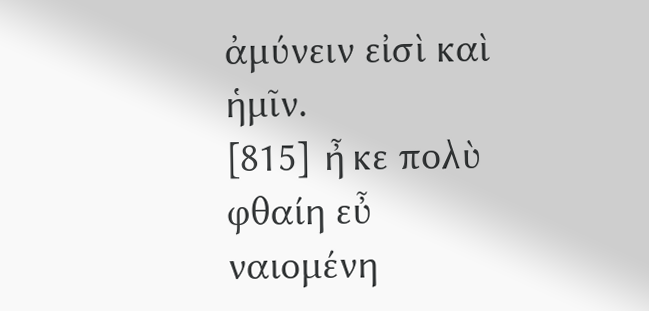ἀμύνειν εἰσὶ καὶ ἡμῖν.
[815] ἦ κε πολὺ φθαίη εὖ ναιομένη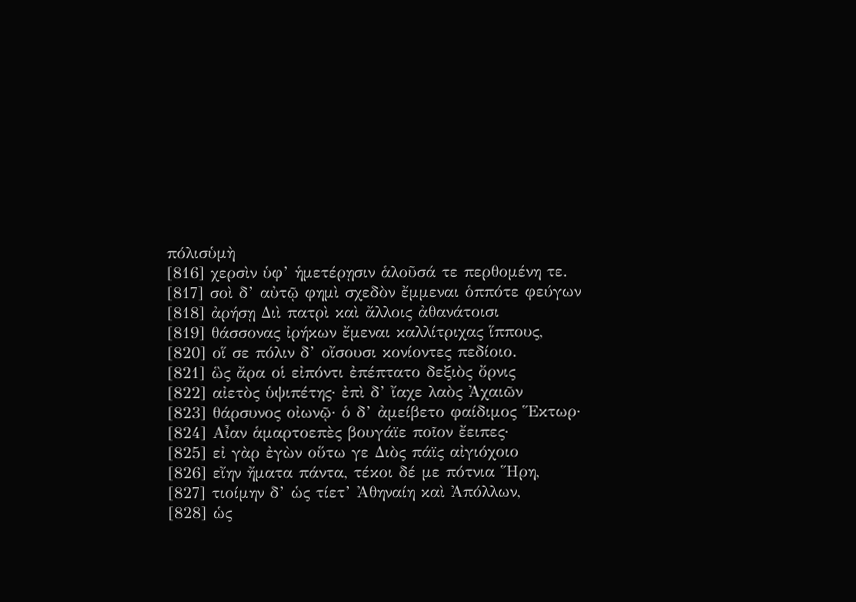πόλισὑμὴ
[816] χερσὶν ὑφ’ ἡμετέρῃσιν ἁλοῦσά τε περθομένη τε.
[817] σοὶ δ’ αὐτῷ φημὶ σχεδὸν ἔμμεναι ὁππότε φεύγων
[818] ἀρήσῃ Διὶ πατρὶ καὶ ἄλλοις ἀθανάτοισι
[819] θάσσονας ἰρήκων ἔμεναι καλλίτριχας ἵππους,
[820] οἵ σε πόλιν δ’ οἴσουσι κονίοντες πεδίοιο.
[821] ὣς ἄρα οἱ εἰπόντι ἐπέπτατο δεξιὸς ὄρνις
[822] αἰετὸς ὑψιπέτης· ἐπὶ δ’ ἴαχε λαὸς Ἀχαιῶν
[823] θάρσυνος οἰωνῷ· ὁ δ’ ἀμείβετο φαίδιμος Ἕκτωρ·
[824] Αἶαν ἁμαρτοεπὲς βουγάϊε ποῖον ἔειπες·
[825] εἰ γὰρ ἐγὼν οὕτω γε Διὸς πάϊς αἰγιόχοιο
[826] εἴην ἤματα πάντα, τέκοι δέ με πότνια Ἥρη,
[827] τιοίμην δ’ ὡς τίετ’ Ἀθηναίη καὶ Ἀπόλλων,
[828] ὡς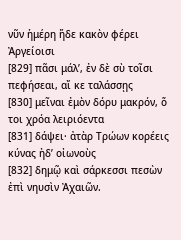νῦν ἡμέρη ἥδε κακὸν φέρει Ἀργείοισι
[829] πᾶσι μάλ’, ἐν δὲ σὺ τοῖσι πεφήσεαι, αἴ κε ταλάσσῃς
[830] μεῖναι ἐμὸν δόρυ μακρόν, ὅ τοι χρόα λειριόεντα
[831] δάψει· ἀτὰρ Τρώων κορέεις κύνας ἠδ’ οἰωνοὺς
[832] δημῷ καὶ σάρκεσσι πεσὼν ἐπὶ νηυσὶν Ἀχαιῶν.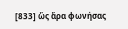[833] ὣς ἄρα φωνήσας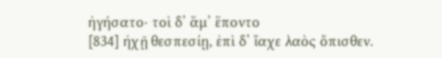ἡγήσατο· τοὶ δ’ ἅμ’ ἕποντο
[834] ἠχῇ θεσπεσίῃ, ἐπὶ δ’ ἴαχε λαὸς ὄπισθεν.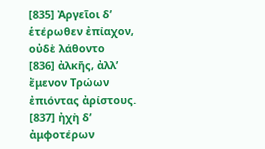[835] Ἀργεῖοι δ’ ἑτέρωθεν ἐπίαχον, οὐδὲ λάθοντο
[836] ἀλκῆς, ἀλλ’ ἔμενον Τρώων ἐπιόντας ἀρίστους.
[837] ἠχὴ δ’ ἀμφοτέρων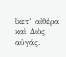ἵκετ’ αἰθέρα καὶ Διὸς αὐγάς.